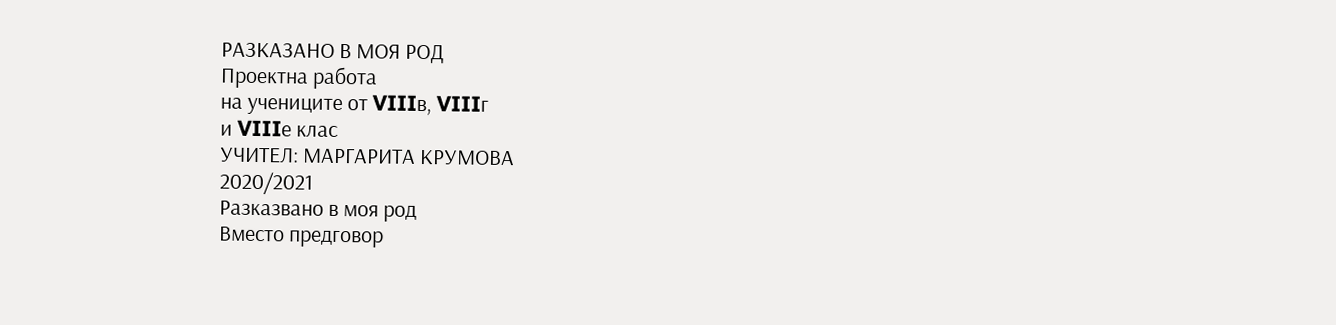РАЗКАЗАНО В МОЯ РОД
Проектна работа
на учениците от VIIIв, VIIIг
и VIIIе клас
УЧИТЕЛ: МАРГАРИТА КРУМОВА
2020/2021
Разказвано в моя род
Вместо предговор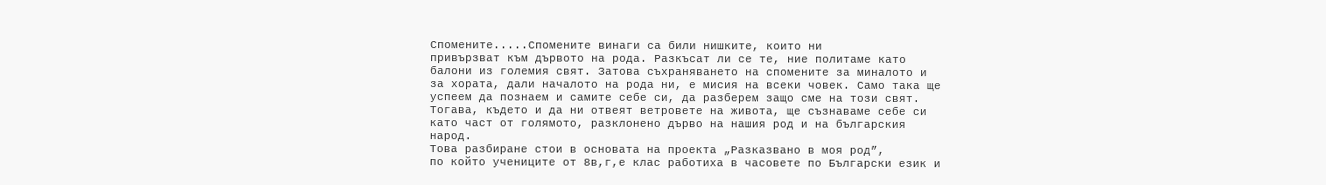Спомените.....Спомените винаги са били нишките, които ни
привързват към дървото на рода. Разкъсат ли се те, ние политаме като
балони из големия свят. Затова съхраняването на спомените за миналото и
за хората, дали началото на рода ни, е мисия на всеки човек. Само така ще
успеем да познаем и самите себе си, да разберем защо сме на този свят.
Тогава, където и да ни отвеят ветровете на живота, ще съзнаваме себе си
като част от голямото, разклонено дърво на нашия род и на българския
народ.
Това разбиране стои в основата на проекта „Разказвано в моя род”,
по който учениците от 8в,г,е клас работиха в часовете по Български език и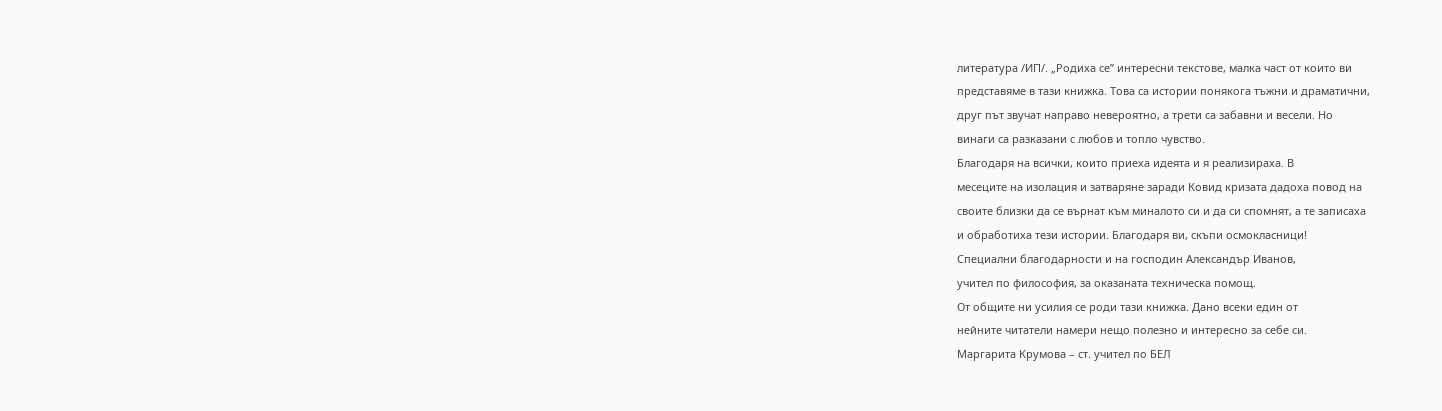литература /ИП/. „Родиха се” интересни текстове, малка част от които ви
представяме в тази книжка. Това са истории понякога тъжни и драматични,
друг път звучат направо невероятно, а трети са забавни и весели. Но
винаги са разказани с любов и топло чувство.
Благодаря на всички, които приеха идеята и я реализираха. В
месеците на изолация и затваряне заради Ковид кризата дадоха повод на
своите близки да се върнат към миналото си и да си спомнят, а те записаха
и обработиха тези истории. Благодаря ви, скъпи осмокласници!
Специални благодарности и на господин Александър Иванов,
учител по философия, за оказаната техническа помощ.
От общите ни усилия се роди тази книжка. Дано всеки един от
нейните читатели намери нещо полезно и интересно за себе си.
Маргарита Крумова – ст. учител по БЕЛ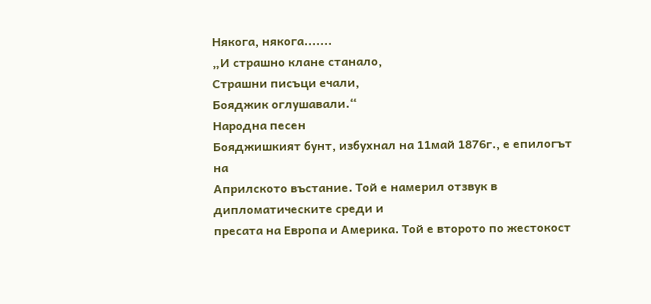Някога, някога.......
„И страшно клане станало,
Страшни писъци ечали,
Бояджик оглушавали.“
Народна песен
Бояджишкият бунт, избухнал на 11май 1876г., е епилогът на
Априлското въстание. Той е намерил отзвук в дипломатическите среди и
пресата на Европа и Америка. Той е второто по жестокост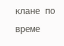клане по време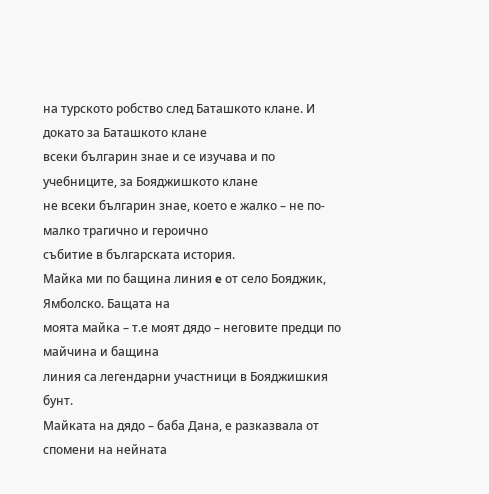на турското робство след Баташкото клане. И докато за Баташкото клане
всеки българин знае и се изучава и по учебниците, за Бояджишкото клане
не всеки българин знае, което е жалко – не по-малко трагично и героично
събитие в българската история.
Майка ми по бащина линия e от село Бояджик, Ямболско. Бащата на
моята майка – т.е моят дядо – неговите предци по майчина и бащина
линия са легендарни участници в Бояджишкия бунт.
Майката на дядо – баба Дана, е разказвала от спомени на нейната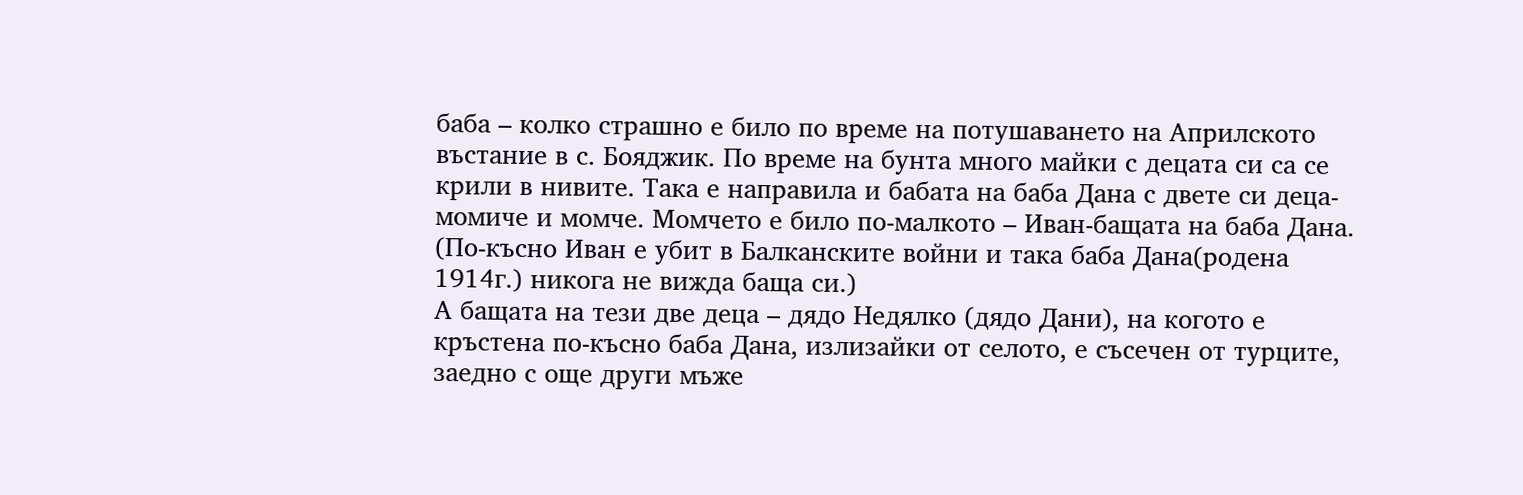баба – колко страшно е било по време на потушаването на Априлското
въстание в с. Бояджик. По време на бунта много майки с децата си са се
крили в нивите. Така е направила и бабата на баба Дана с двете си деца-
момиче и момче. Момчето е било по-малкото – Иван-бащата на баба Дана.
(По-късно Иван е убит в Балканските войни и така баба Дана(родена
1914г.) никога не вижда баща си.)
А бащата на тези две деца – дядо Недялко (дядо Дани), на когото е
кръстена по-късно баба Дана, излизайки от селото, е съсечен от турците,
заедно с още други мъже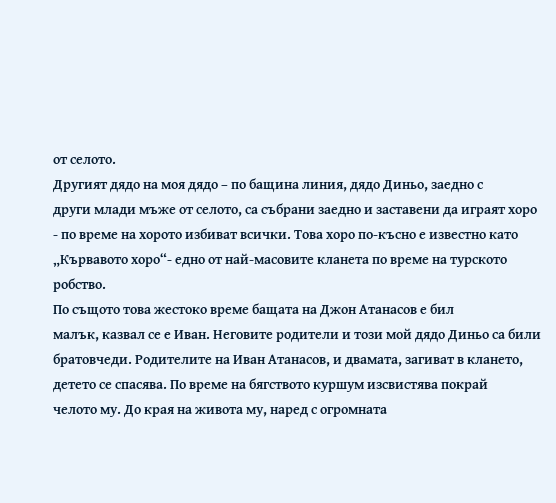от селото.
Другият дядо на моя дядо – по бащина линия, дядо Диньо, заедно с
други млади мъже от селото, са събрани заедно и заставени да играят хоро
- по време на хорото избиват всички. Това хоро по-късно е известно като
„Кървавото хоро“- едно от най-масовите кланета по време на турското
робство.
По същото това жестоко време бащата на Джон Атанасов е бил
малък, казвал се е Иван. Неговите родители и този мой дядо Диньо са били
братовчеди. Родителите на Иван Атанасов, и двамата, загиват в клането,
детето се спасява. По време на бягството куршум изсвистява покрай
челото му. До края на живота му, наред с огромната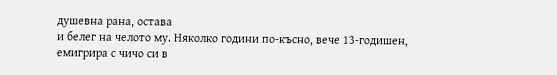душевна рана, остава
и белег на челото му. Няколко години по-късно, вече 13-годишен,
емигрира с чичо си в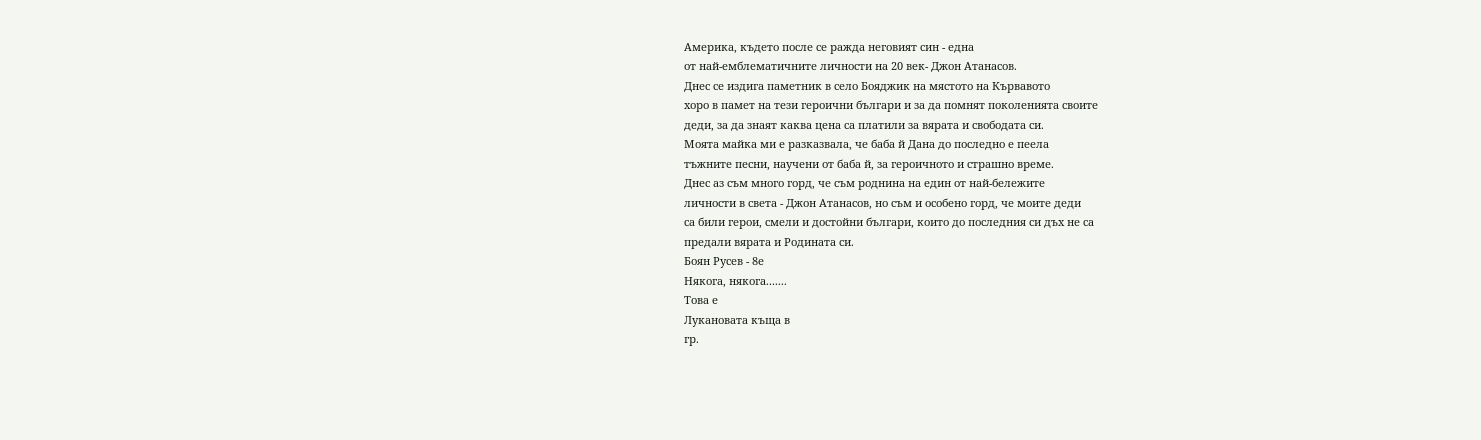Америка, където после се ражда неговият син - една
от най-емблематичните личности на 20 век- Джон Атанасов.
Днес се издига паметник в село Бояджик на мястото на Кървавото
хоро в памет на тези героични българи и за да помнят поколенията своите
деди, за да знаят каква цена са платили за вярата и свободата си.
Моята майка ми е разказвала, че баба й Дана до последно е пеела
тъжните песни, научени от баба й, за героичното и страшно време.
Днес аз съм много горд, че съм роднина на един от най-бележите
личности в света - Джон Атанасов, но съм и особено горд, че моите деди
са били герои, смели и достойни българи, които до последния си дъх не са
предали вярата и Родината си.
Боян Русев - 8е
Някога, някога.......
Това е
Лукановата къща в
гр.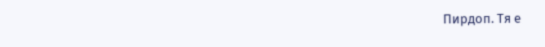Пирдоп. Тя е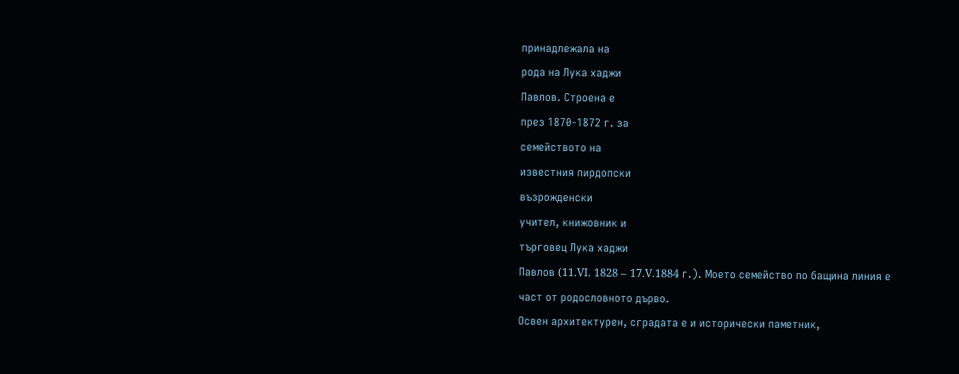принадлежала на
рода на Лука хаджи
Павлов. Строена е
през 1870-1872 г. за
семейството на
известния пирдопски
възрожденски
учител, книжовник и
търговец Лука хаджи
Павлов (11.VI. 1828 – 17.V.1884 г.). Моето семейство по бащина линия е
част от родословното дърво.
Освен архитектурен, сградата е и исторически паметник,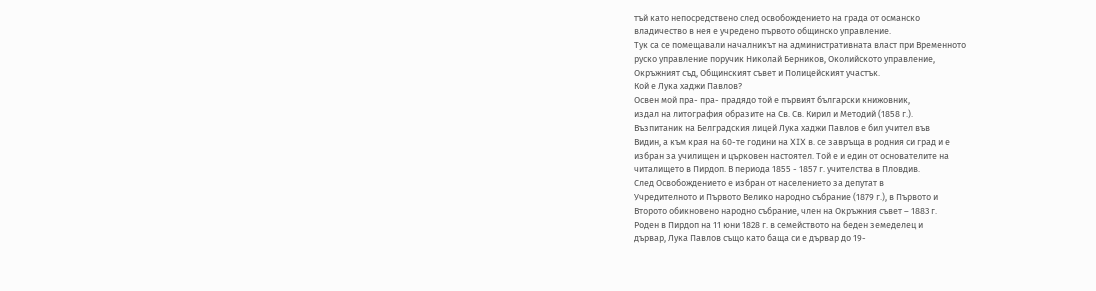тъй като непосредствено след освобождението на града от османско
владичество в нея е учредено първото общинско управление.
Тук са се помещавали началникът на административната власт при Временното
руско управление поручик Николай Берников, Околийското управление,
Окръжният съд, Общинският съвет и Полицейският участък.
Кой е Лука хаджи Павлов?
Освен мой пра- пра- прадядо той е първият български книжовник,
издал на литография образите на Св. Св. Кирил и Методий (1858 г.).
Възпитаник на Белградския лицей Лука хаджи Павлов е бил учител във
Видин, а към края на 60-те години на XIX в. се завръща в родния си град и е
избран за училищен и църковен настоятел. Той е и един от основателите на
читалището в Пирдоп. В периода 1855 - 1857 г. учителства в Пловдив.
След Освобождението е избран от населението за депутат в
Учредителното и Първото Велико народно събрание (1879 г.), в Първото и
Второто обикновено народно събрание, член на Окръжния съвет – 1883 г.
Роден в Пирдоп на 11 юни 1828 г. в семейството на беден земеделец и
дървар, Лука Павлов също като баща си е дървар до 19-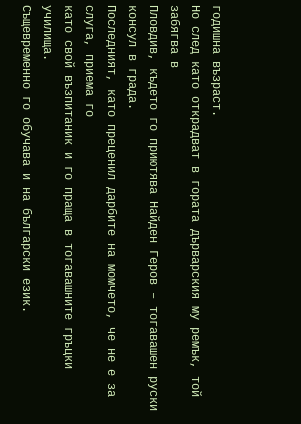годишна възраст.
Но след като открадват в гората дърварския му ремък, той забягва в
Пловдив, където го приютява Найден Геров – тогавашен руски консул в града.
Последният, като преценил дарбите на момчето, че не е за слуга, приема го
като свой възпитаник и го праща в тогавашните гръцки училища.
Същевременно го обучава и на български език.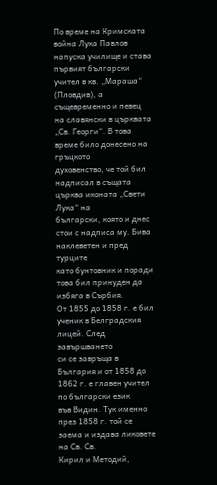По време на Кримската война Лука Павлов напуска училище и става
първият български учител в кв. „Мараша“ (Пловдив), а същевременно и певец
на славянски в църквата „Св. Георги“. В това време било донесено на гръцкото
духовенство, че той бил надписал в същата църква иконата „Свети Лука“ на
български, която и днес стои с надписа му. Бива наклеветен и пред турците
като бунтовник и поради това бил принуден да избяга в Сърбия.
От 1855 до 1858 г. е бил ученик в Белградския лицей. След завършването
си се завръща в България и от 1858 до 1862 г. е главен учител по български език
във Видин. Тук именно през 1858 г. той се заема и издава ликовете на Св. Св.
Кирил и Методий,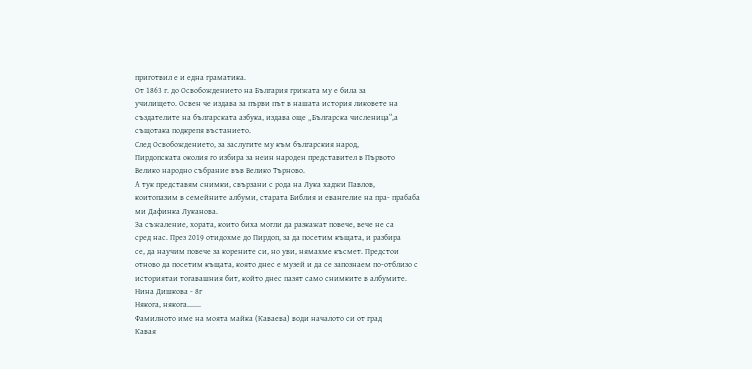приготвил е и една граматика.
От 1863 г. до Освобождението на България грижата му е била за
училището. Освен че издава за първи път в нашата история ликовете на
създателите на българската азбука, издава още „Българска численица“,а
същотака подкрепя въстанието.
След Освобождението, за заслугите му към българския народ,
Пирдопската околия го избира за неин народен представител в Първото
Велико народно събрание във Велико Търново.
А тук представям снимки, свързани с рода на Лука хаджи Павлов,
коитопазим в семейните албуми, старата Библия и евангелие на пра- прабаба
ми Дафинка Луканова.
За съжаление, хората, които биха могли да разкажат повече, вече не са
сред нас. През 2019 отидохме до Пирдоп, за да посетим къщата, и разбира
се, да научим повече за корените си, но уви, нямахме късмет. Предстои
отново да посетим къщата, която днес е музей и да се запознаем по-отблизо с
историятаи тогавашния бит, който днес пазят само снимките в албумите.
Нина Дишкова - 8г
Някога, някога.......
Фамилното име на моята майка (Каваева) води началото си от град
Кавая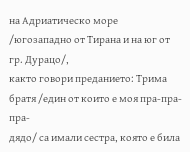на Адриатическо море /югозападно от Тирана и на юг от гр. Дурацо/,
както говори преданието: Трима братя /един от които е моя пра-пра-пра-
дядо/ са имали сестра, която е била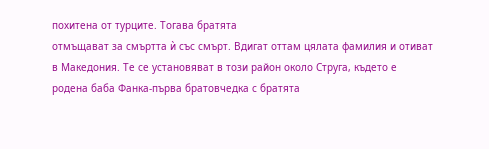похитена от турците. Тогава братята
отмъщават за смъртта ѝ със смърт. Вдигат оттам цялата фамилия и отиват
в Македония. Те се установяват в този район около Струга, където е
родена баба Фанка-първа братовчедка с братята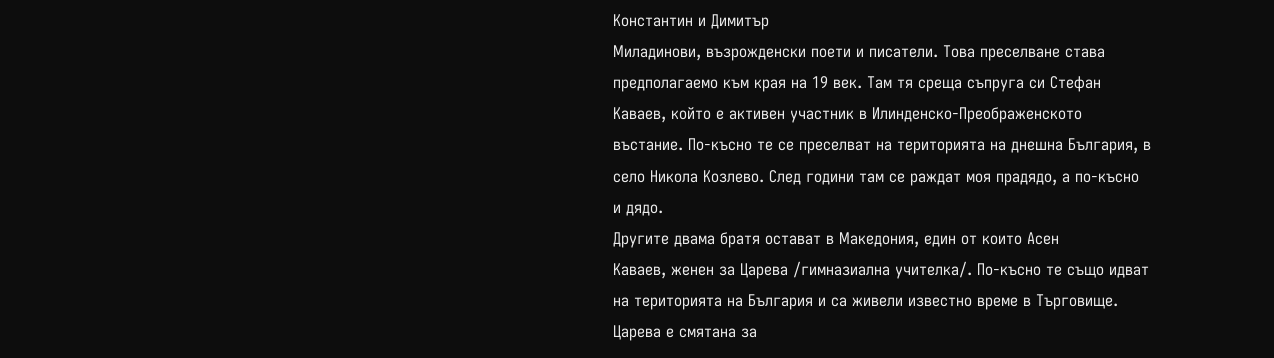Константин и Димитър
Миладинови, възрожденски поети и писатели. Това преселване става
предполагаемо към края на 19 век. Там тя среща съпруга си Стефан
Каваев, който е активен участник в Илинденско-Преображенското
въстание. По-късно те се преселват на територията на днешна България, в
село Никола Козлево. След години там се раждат моя прадядо, а по-късно
и дядо.
Другите двама братя остават в Македония, един от които Асен
Каваев, женен за Царева /гимназиална учителка/. По-късно те също идват
на територията на България и са живели известно време в Търговище.
Царева е смятана за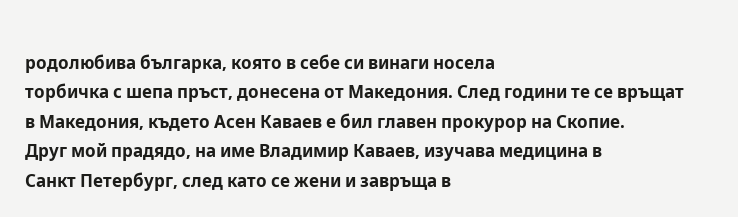родолюбива българка, която в себе си винаги носела
торбичка с шепа пръст, донесена от Македония. След години те се връщат
в Македония, където Асен Каваев е бил главен прокурор на Скопие.
Друг мой прадядо, на име Владимир Каваев, изучава медицина в
Санкт Петербург, след като се жени и завръща в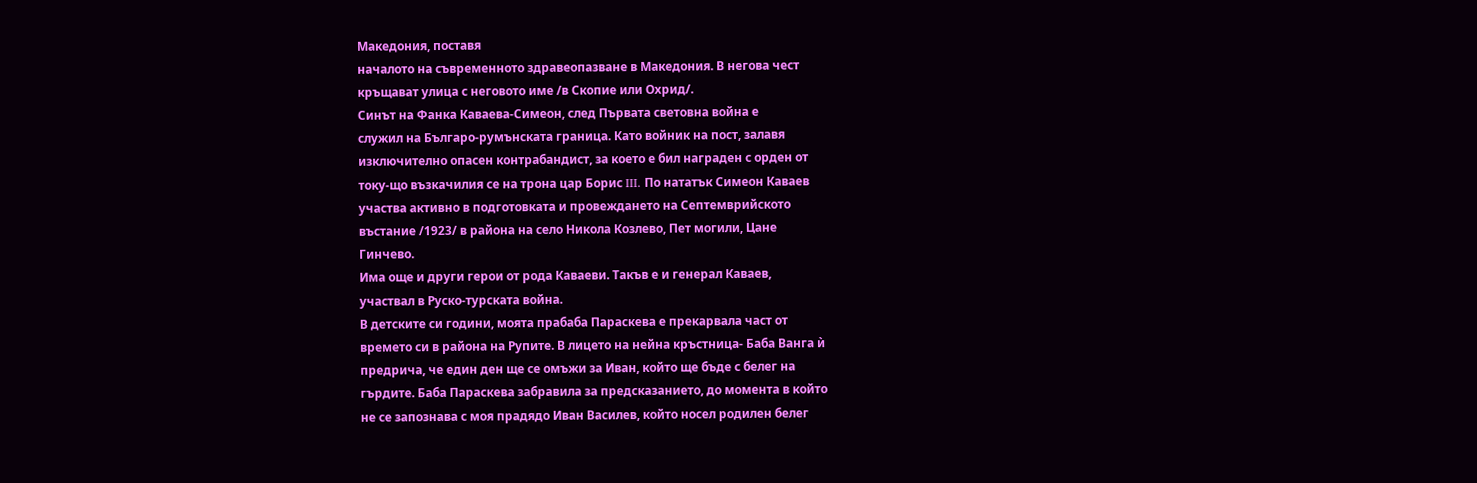Македония, поставя
началото на съвременното здравеопазване в Македония. В негова чест
кръщават улица с неговото име /в Скопие или Охрид/.
Синът на Фанка Каваева-Симеон, след Първата световна война е
служил на Българо-румънската граница. Като войник на пост, залавя
изключително опасен контрабандист, за което е бил награден с орден от
току-що възкачилия се на трона цар Борис III. По нататък Симеон Каваев
участва активно в подготовката и провеждането на Септемврийското
въстание /1923/ в района на село Никола Козлево, Пет могили, Цане
Гинчево.
Има още и други герои от рода Каваеви. Такъв е и генерал Каваев,
участвал в Руско-турската война.
В детските си години, моята прабаба Параскева е прекарвала част от
времето си в района на Рупите. В лицето на нейна кръстница- Баба Ванга ѝ
предрича, че един ден ще се омъжи за Иван, който ще бъде с белег на
гърдите. Баба Параскева забравила за предсказанието, до момента в който
не се запознава с моя прадядо Иван Василев, който носел родилен белег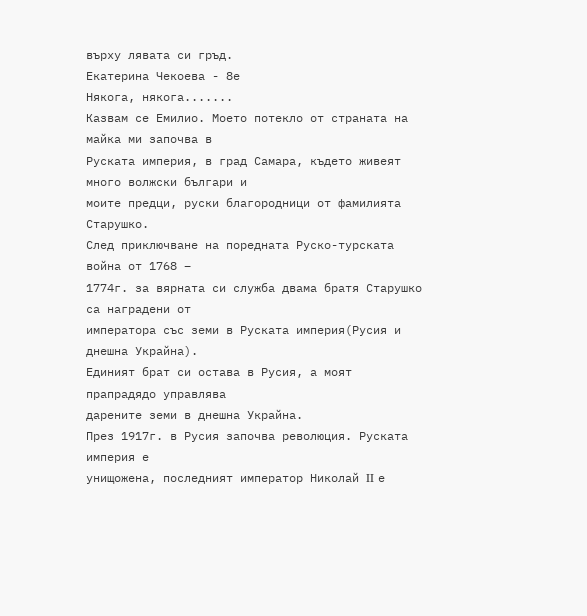върху лявата си гръд.
Екатерина Чекоева - 8е
Някога, някога.......
Казвам се Емилио. Моето потекло от страната на майка ми започва в
Руската империя, в град Самара, където живеят много волжски българи и
моите предци, руски благородници от фамилията Старушко.
След приключване на поредната Руско-турската война от 1768 –
1774г. за вярната си служба двама братя Старушко са наградени от
императора със земи в Руската империя(Русия и днешна Украйна).
Единият брат си остава в Русия, а моят прапрадядо управлява
дарените земи в днешна Украйна.
През 1917г. в Русия започва революция. Руската империя е
унищожена, последният император Николай II е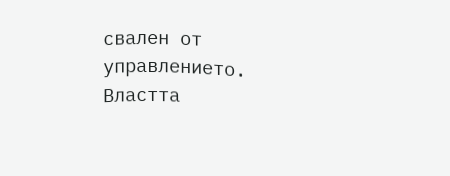свален от управлението.
Властта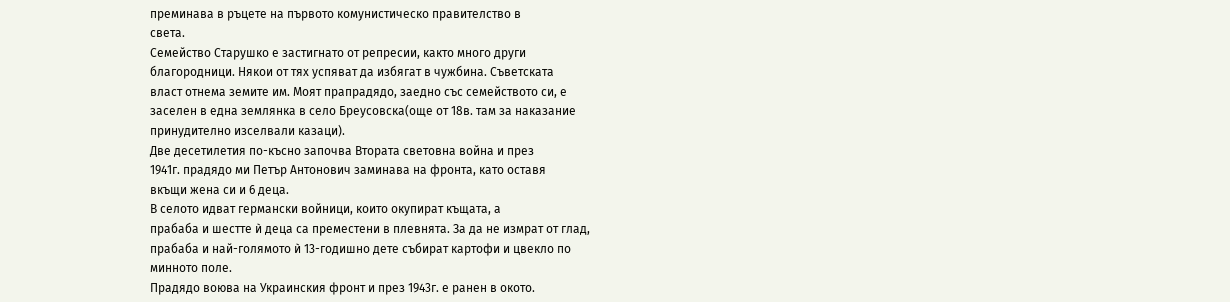преминава в ръцете на първото комунистическо правителство в
света.
Семейство Старушко е застигнато от репресии, както много други
благородници. Някои от тях успяват да избягат в чужбина. Съветската
власт отнема земите им. Моят прапрадядо, заедно със семейството си, е
заселен в една землянка в село Бреусовска(още от 18в. там за наказание
принудително изселвали казаци).
Две десетилетия по-късно започва Втората световна война и през
1941г. прадядо ми Петър Антонович заминава на фронта, като оставя
вкъщи жена си и 6 деца.
В селото идват германски войници, които окупират къщата, а
прабаба и шестте ѝ деца са преместени в плевнята. За да не измрат от глад,
прабаба и най-голямото ѝ 13-годишно дете събират картофи и цвекло по
минното поле.
Прадядо воюва на Украинския фронт и през 1943г. е ранен в окото.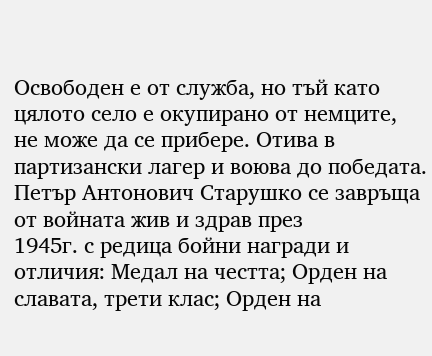Освободен е от служба, но тъй като цялото село е окупирано от немците,
не може да се прибере. Отива в партизански лагер и воюва до победата.
Петър Антонович Старушко се завръща от войната жив и здрав през
1945г. с редица бойни награди и отличия: Медал на честта; Орден на
славата, трети клас; Орден на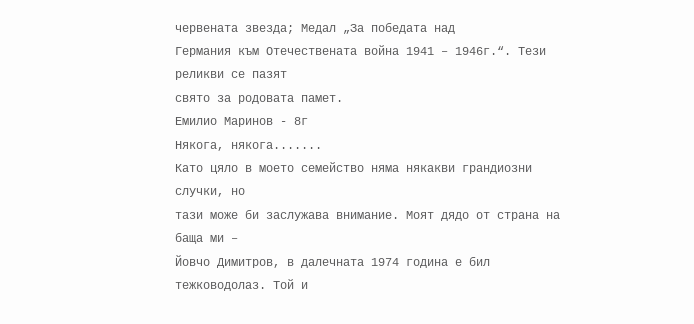червената звезда; Медал „За победата над
Германия към Отечествената война 1941 – 1946г.“. Тези реликви се пазят
свято за родовата памет.
Емилио Маринов - 8г
Някога, някога.......
Като цяло в моето семейство няма някакви грандиозни случки, но
тази може би заслужава внимание. Моят дядо от страна на баща ми –
Йовчо Димитров, в далечната 1974 година е бил тежководолаз. Той и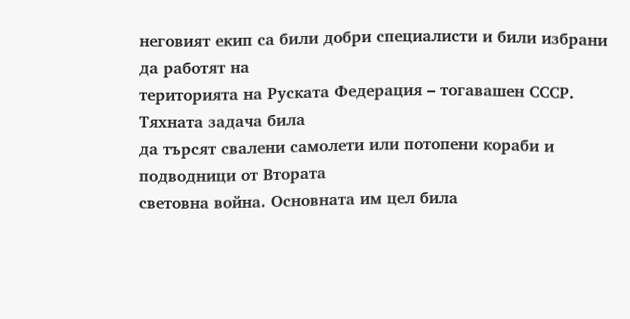неговият екип са били добри специалисти и били избрани да работят на
територията на Руската Федерация – тогавашен СССР. Тяхната задача била
да търсят свалени самолети или потопени кораби и подводници от Втората
световна война. Основната им цел била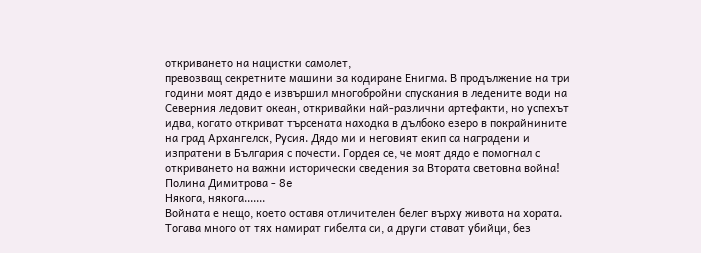откриването на нацистки самолет,
превозващ секретните машини за кодиране Енигма. В продължение на три
години моят дядо е извършил многобройни спускания в ледените води на
Северния ледовит океан, откривайки най-различни артефакти, но успехът
идва, когато откриват търсената находка в дълбоко езеро в покрайнините
на град Архангелск, Русия. Дядо ми и неговият екип са наградени и
изпратени в България с почести. Гордея се, че моят дядо е помогнал с
откриването на важни исторически сведения за Втората световна война!
Полина Димитрова - 8e
Някога, някога.......
Войната е нещо, което оставя отличителен белег върху живота на хората.
Тогава много от тях намират гибелта си, а други стават убийци, без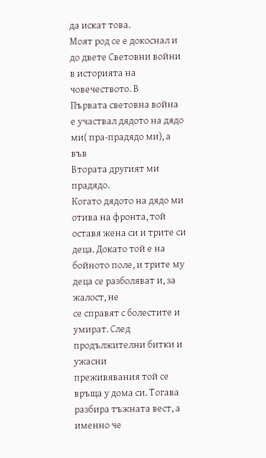да искат това.
Моят род се е докоснал и до двете Световни войни в историята на човечеството. В
Първата световна война е участвал дядото на дядо ми( пра-прадядо ми), а във
Втората другият ми прадядо.
Когато дядото на дядо ми отива на фронта, той оставя жена си и трите си
деца. Докато той е на бойното поле, и трите му деца се разболяват и, за жалост, не
се справят с болестите и умират. След продължителни битки и ужасни
преживявания той се връща у дома си. Тогава разбира тъжната вест, а именно че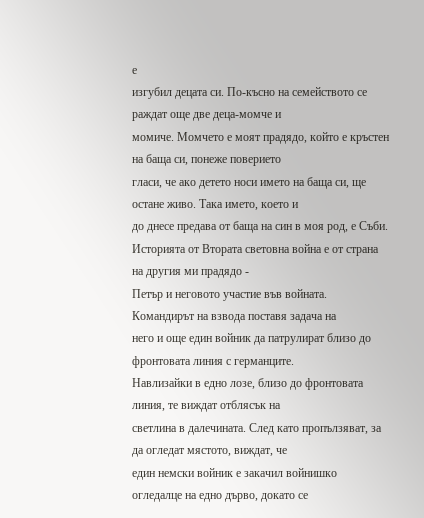е
изгубил децата си. По-късно на семейството се раждат още две деца-момче и
момиче. Момчето е моят прадядо, който е кръстен на баща си, понеже поверието
гласи, че ако детето носи името на баща си, ще остане живо. Така името, което и
до днесе предава от баща на син в моя род, е Съби.
Историята от Втората световна война е от страна на другия ми прадядо -
Петър и неговото участие във войната. Командирът на взвода поставя задача на
него и още един войник да патрулират близо до фронтовата линия с германците.
Навлизайки в едно лозе, близо до фронтовата линия, те виждат отблясък на
светлина в далечината. След като пропълзяват, за да огледат мястото, виждат, че
един немски войник е закачил войнишко огледалце на едно дърво, докато се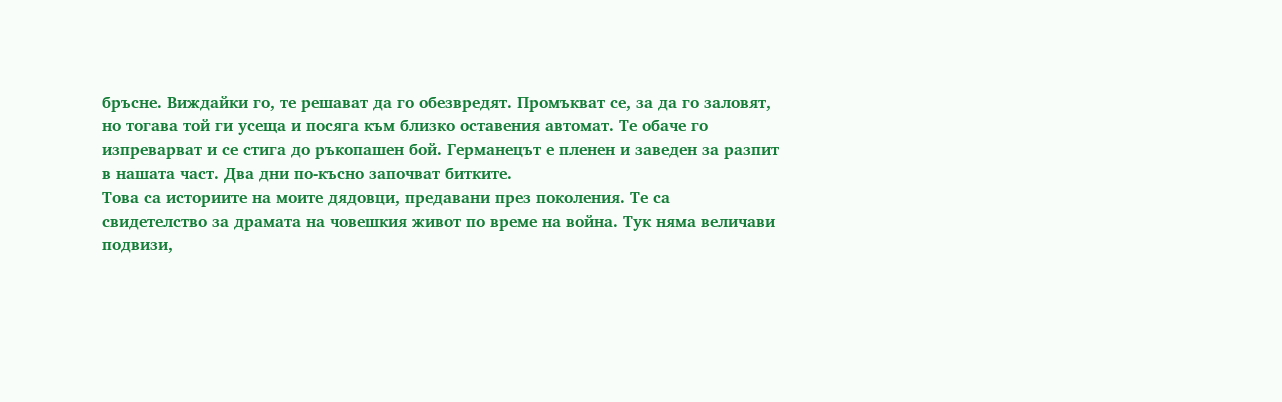бръсне. Виждайки го, те решават да го обезвредят. Промъкват се, за да го заловят,
но тогава той ги усеща и посяга към близко оставения автомат. Те обаче го
изпреварват и се стига до ръкопашен бой. Германецът е пленен и заведен за разпит
в нашата част. Два дни по-късно започват битките.
Това са историите на моите дядовци, предавани през поколения. Те са
свидетелство за драмата на човешкия живот по време на война. Тук няма величави
подвизи,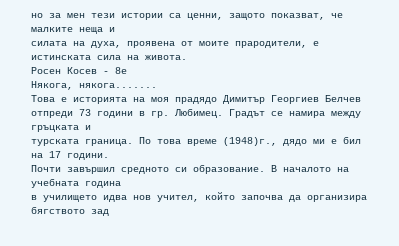но за мен тези истории са ценни, защото показват, че малките неща и
силата на духа, проявена от моите прародители, е истинската сила на живота.
Росен Косев - 8е
Някога, някога.......
Това е историята на моя прадядо Димитър Георгиев Белчев
отпреди 73 години в гр. Любимец. Градът се намира между гръцката и
турската граница. По това време (1948)г., дядо ми е бил на 17 години.
Почти завършил средното си образование. В началото на учебната година
в училището идва нов учител, който започва да организира бягството зад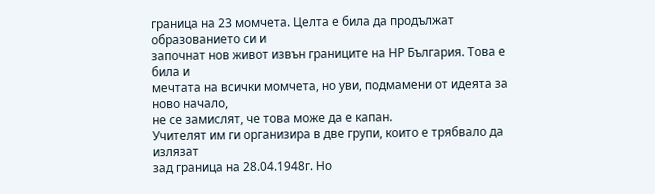граница на 23 момчета. Целта е била да продължат образованието си и
започнат нов живот извън границите на НР България. Това е била и
мечтата на всички момчета, но уви, подмамени от идеята за ново начало,
не се замислят, че това може да е капан.
Учителят им ги организира в две групи, които е трябвало да излязат
зад граница на 28.04.1948г. Но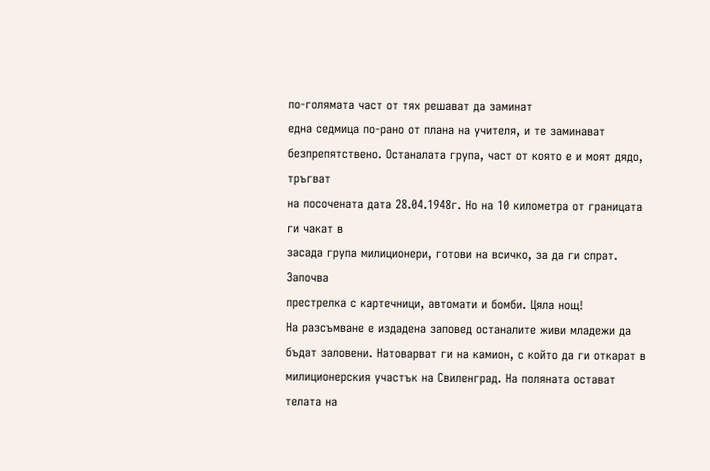по-голямата част от тях решават да заминат
една седмица по-рано от плана на учителя, и те заминават
безпрепятствено. Останалата група, част от която е и моят дядо, тръгват
на посочената дата 28.04.1948г. Но на 10 километра от границата ги чакат в
засада група милиционери, готови на всичко, за да ги спрат. Започва
престрелка с картечници, автомати и бомби. Цяла нощ!
На разсъмване е издадена заповед останалите живи младежи да
бъдат заловени. Натоварват ги на камион, с който да ги откарат в
милиционерския участък на Свиленград. На поляната остават телата на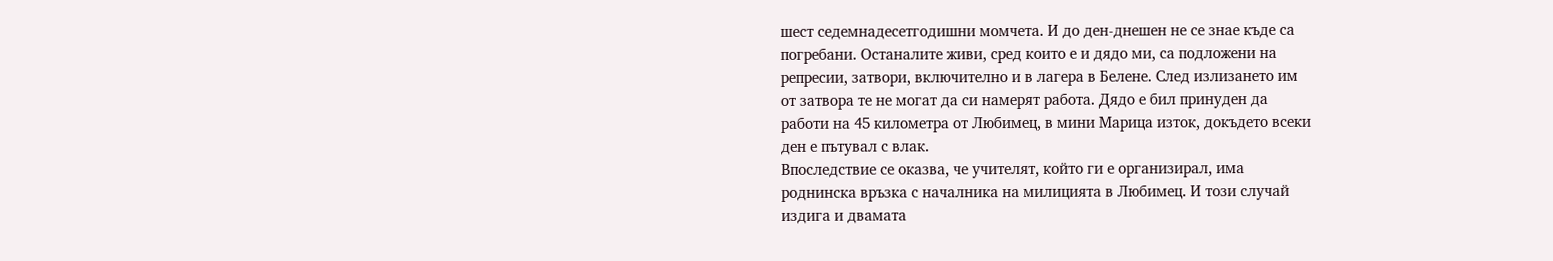шест седемнадесетгодишни момчета. И до ден-днешен не се знае къде са
погребани. Останалите живи, сред които е и дядо ми, са подложени на
репресии, затвори, включително и в лагера в Белене. След излизането им
от затвора те не могат да си намерят работа. Дядо е бил принуден да
работи на 45 километра от Любимец, в мини Марица изток, докъдето всеки
ден е пътувал с влак.
Впоследствие се оказва, че учителят, който ги е организирал, има
роднинска връзка с началника на милицията в Любимец. И този случай
издига и двамата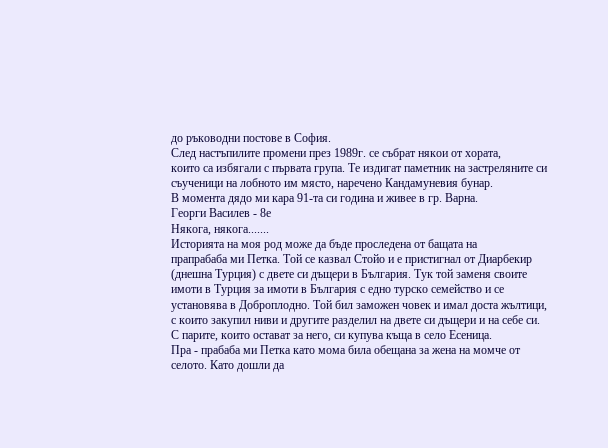до ръководни постове в София.
След настъпилите промени през 1989г. се събрат някои от хората,
които са избягали с първата група. Те издигат паметник на застреляните си
съученици на лобното им място, наречено Кандамуневия бунар.
В момента дядо ми кара 91-та си година и живее в гр. Варна.
Георги Василев - 8е
Някога, някога.......
Историята на моя род може да бъде проследена от бащата на
прапрабаба ми Петка. Той се казвал Стойо и е пристигнал от Диарбекир
(днешна Турция) с двете си дъщери в България. Тук той заменя своите
имоти в Турция за имоти в България с едно турско семейство и се
установява в Доброплодно. Той бил заможен човек и имал доста жълтици,
с които закупил ниви и другите разделил на двете си дъщери и на себе си.
С парите, които остават за него, си купува къща в село Есеница.
Пра - прабаба ми Петка като мома била обещана за жена на момче от
селото. Като дошли да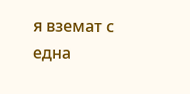я вземат с една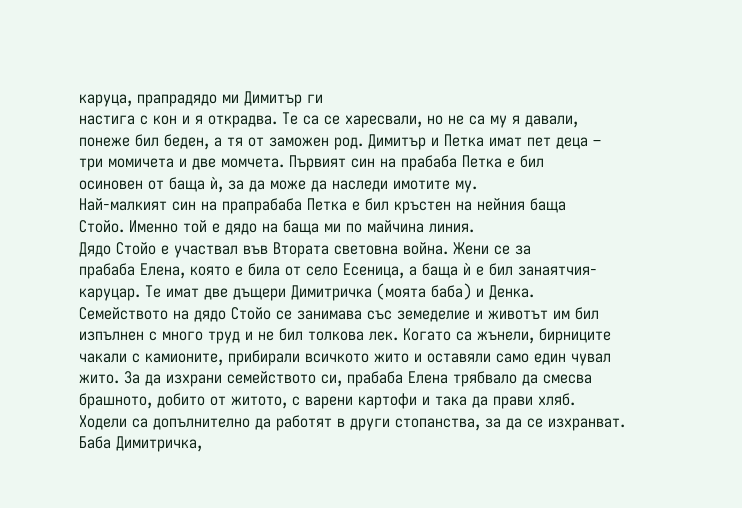каруца, прапрадядо ми Димитър ги
настига с кон и я открадва. Те са се харесвали, но не са му я давали,
понеже бил беден, а тя от заможен род. Димитър и Петка имат пет деца –
три момичета и две момчета. Първият син на прабаба Петка е бил
осиновен от баща ѝ, за да може да наследи имотите му.
Най-малкият син на прапрабаба Петка е бил кръстен на нейния баща
Стойо. Именно той е дядо на баща ми по майчина линия.
Дядо Стойо е участвал във Втората световна война. Жени се за
прабаба Елена, която е била от село Есеница, а баща ѝ е бил занаятчия-
каруцар. Те имат две дъщери Димитричка (моята баба) и Денка.
Семейството на дядо Стойо се занимава със земеделие и животът им бил
изпълнен с много труд и не бил толкова лек. Когато са жънели, бирниците
чакали с камионите, прибирали всичкото жито и оставяли само един чувал
жито. За да изхрани семейството си, прабаба Елена трябвало да смесва
брашното, добито от житото, с варени картофи и така да прави хляб.
Ходели са допълнително да работят в други стопанства, за да се изхранват.
Баба Димитричка,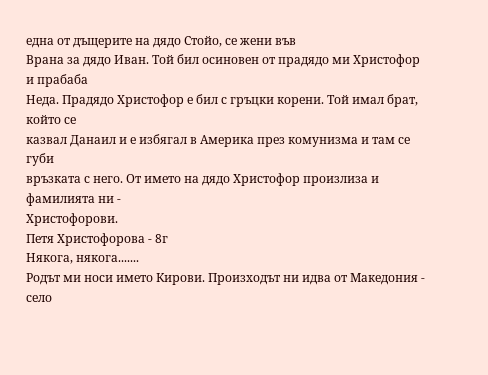една от дъщерите на дядо Стойо, се жени във
Врана за дядо Иван. Той бил осиновен от прадядо ми Христофор и прабаба
Неда. Прадядо Христофор е бил с гръцки корени. Той имал брат, който се
казвал Данаил и е избягал в Америка през комунизма и там се губи
връзката с него. От името на дядо Христофор произлиза и фамилията ни -
Христофорови.
Петя Христофорова - 8г
Някога, някога.......
Родът ми носи името Кирови. Произходът ни идва от Македония - село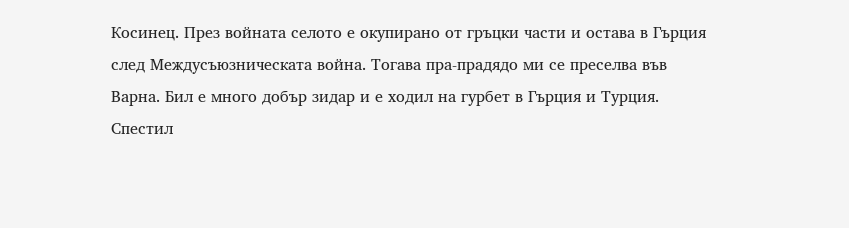Косинец. През войната селото е окупирано от гръцки части и остава в Гърция
след Междусъюзническата война. Тогава пра-прадядо ми се преселва във
Варна. Бил е много добър зидар и е ходил на гурбет в Гърция и Турция.
Спестил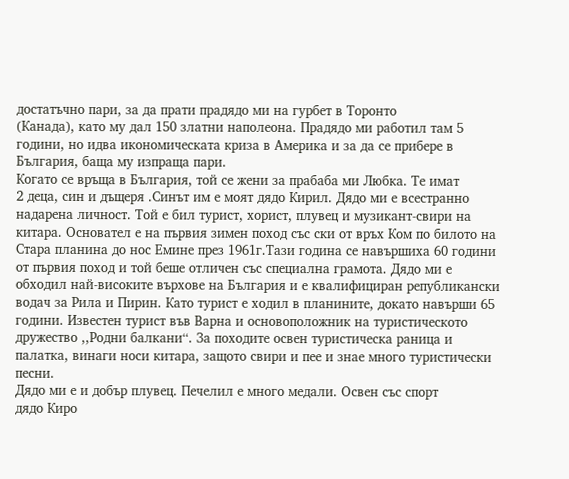достатъчно пари, за да прати прадядо ми на гурбет в Торонто
(Канада), като му дал 150 златни наполеона. Прадядо ми работил там 5
години, но идва икономическата криза в Америка и за да се прибере в
България, баща му изпраща пари.
Когато се връща в България, той се жени за прабаба ми Любка. Те имат
2 деца, син и дъщеря .Синът им е моят дядо Кирил. Дядо ми е всестранно
надарена личност. Той е бил турист, хорист, плувец и музикант-свири на
китара. Основател е на първия зимен поход със ски от връх Ком по билото на
Стара планина до нос Емине през 1961г.Тази година се навършиха 60 години
от първия поход и той беше отличен със специална грамота. Дядо ми е
обходил най-високите върхове на България и е квалифициран републикански
водач за Рила и Пирин. Като турист е ходил в планините, докато навърши 65
години. Известен турист във Варна и основоположник на туристическото
дружество ,,Родни балкани‘‘. За походите освен туристическа раница и
палатка, винаги носи китара, защото свири и пее и знае много туристически
песни.
Дядо ми е и добър плувец. Печелил е много медали. Освен със спорт
дядо Киро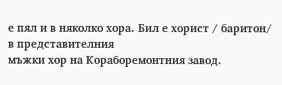е пял и в няколко хора. Бил е хорист / баритон/ в представителния
мъжки хор на Кораборемонтния завод.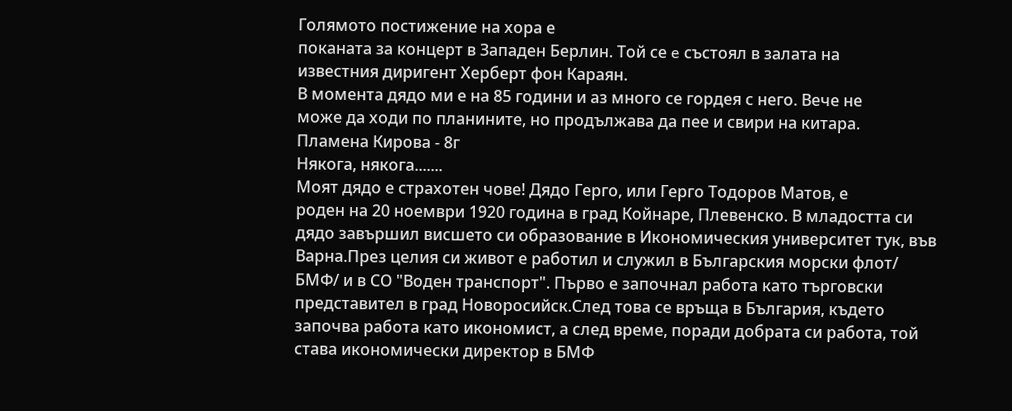Голямото постижение на хора е
поканата за концерт в Западен Берлин. Той се e състоял в залата на
известния диригент Херберт фон Караян.
В момента дядо ми е на 85 години и аз много се гордея с него. Вече не
може да ходи по планините, но продължава да пее и свири на китара.
Пламена Кирова - 8г
Някога, някога.......
Моят дядо е страхотен чове! Дядо Герго, или Герго Тодоров Матов, е
роден на 20 ноември 1920 година в град Койнаре, Плевенско. В младостта си
дядо завършил висшето си образование в Икономическия университет тук, във
Варна.През целия си живот е работил и служил в Българския морски флот/
БМФ/ и в СО "Воден транспорт". Първо е започнал работа като търговски
представител в град Новоросийск.След това се връща в България, където
започва работа като икономист, а след време, поради добрата си работа, той
става икономически директор в БМФ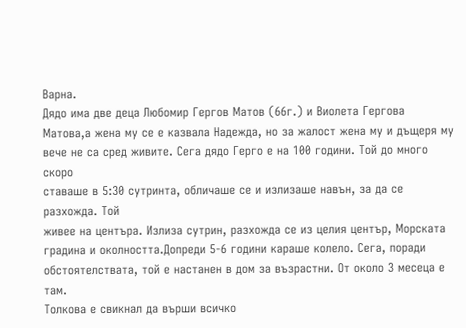Варна.
Дядо има две деца Любомир Гергов Матов (66г.) и Виолета Гергова
Матова,а жена му се е казвала Надежда, но за жалост жена му и дъщеря му
вече не са сред живите. Сега дядо Герго е на 100 години. Той до много скоро
ставаше в 5:30 сутринта, обличаше се и излизаше навън, за да се разхожда. Той
живее на центъра. Излиза сутрин, разхожда се из целия център, Морската
градина и околността.Допреди 5-6 години караше колело. Сега, поради
обстоятелствата, той е настанен в дом за възрастни. От около 3 месеца е там.
Толкова е свикнал да върши всичко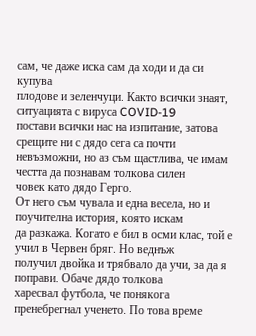сам, че даже иска сам да ходи и да си купува
плодове и зеленчуци. Както всички знаят, ситуацията с вируса COVID-19
постави всички нас на изпитание, затова срещите ни с дядо сега са почти
невъзможни, но аз съм щастлива, че имам честта да познавам толкова силен
човек като дядо Герго.
От него съм чувала и една весела, но и поучителна история, която искам
да разкажа. Когато е бил в осми клас, той е учил в Червен бряг. Но веднъж
получил двойка и трябвало да учи, за да я поправи. Обаче дядо толкова
харесвал футбола, че понякога пренебрегнал ученето. По това време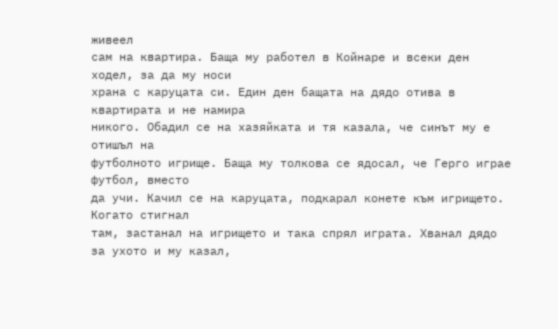живеел
сам на квартира. Баща му работел в Койнаре и всеки ден ходел, за да му носи
храна с каруцата си. Един ден бащата на дядо отива в квартирата и не намира
никого. Обадил се на хазяйката и тя казала, че синът му е отишъл на
футболното игрище. Баща му толкова се ядосал, че Герго играе футбол, вместо
да учи. Качил се на каруцата, подкарал конете към игрището. Когато стигнал
там, застанал на игрището и така спрял играта. Хванал дядо за ухото и му казал,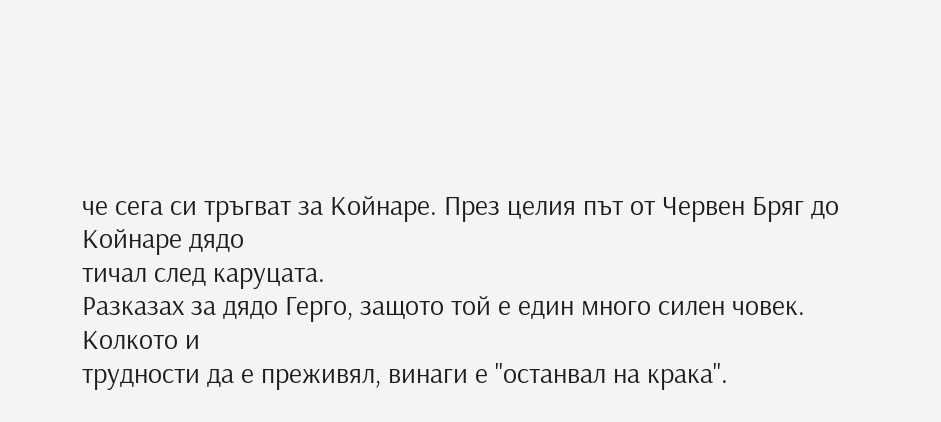че сега си тръгват за Койнаре. През целия път от Червен Бряг до Койнаре дядо
тичал след каруцата.
Разказах за дядо Герго, защото той е един много силен човек. Колкото и
трудности да е преживял, винаги е "останвал на крака".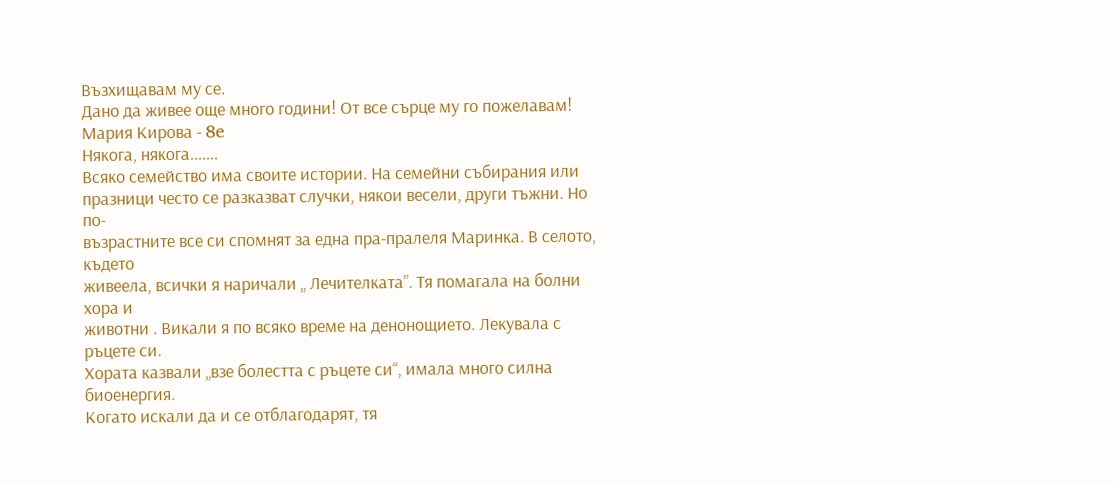Възхищавам му се.
Дано да живее още много години! От все сърце му го пожелавам!
Мария Кирова - 8e
Някога, някога.......
Всяко семейство има своите истории. На семейни събирания или
празници често се разказват случки, някои весели, други тъжни. Но по-
възрастните все си спомнят за една пра-пралеля Маринка. В селото, където
живеела, всички я наричали „ Лечителката”. Тя помагала на болни хора и
животни . Викали я по всяко време на денонощието. Лекувала с ръцете си.
Хората казвали „взе болестта с ръцете си“, имала много силна биоенергия.
Когато искали да и се отблагодарят, тя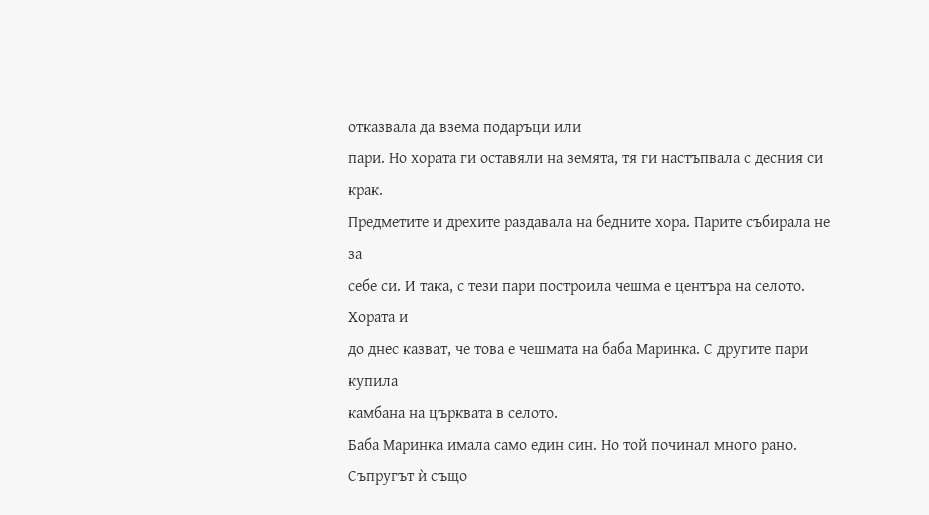отказвала да взема подаръци или
пари. Но хората ги оставяли на земята, тя ги настъпвала с десния си крак.
Предметите и дрехите раздавала на бедните хора. Парите събирала не за
себе си. И така, с тези пари построила чешма е центъра на селото. Хората и
до днес казват, че това е чешмата на баба Маринка. С другите пари купила
камбана на църквата в селото.
Баба Маринка имала само един син. Но той починал много рано.
Съпругът ѝ също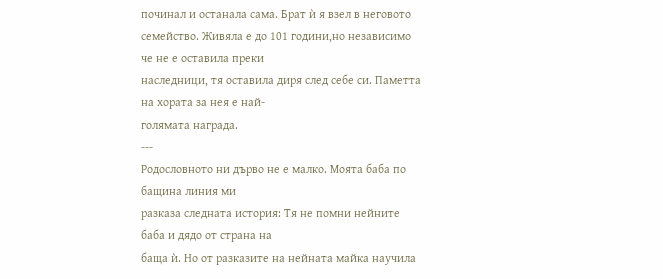починал и останала сама. Брат ѝ я взел в неговото
семейство. Живяла е до 101 години,но независимо че не е оставила преки
наследници, тя оставила диря след себе си. Паметта на хората за нея е най-
голямата награда.
---
Родословното ни дърво не е малко. Моята баба по бащина линия ми
разказа следната история: Тя не помни нейните баба и дядо от страна на
баща ѝ. Но от разказите на нейната майка научила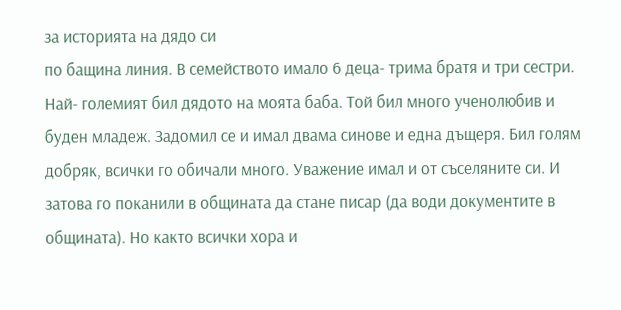за историята на дядо си
по бащина линия. В семейството имало 6 деца- трима братя и три сестри.
Най- големият бил дядото на моята баба. Той бил много ученолюбив и
буден младеж. Задомил се и имал двама синове и една дъщеря. Бил голям
добряк, всички го обичали много. Уважение имал и от съселяните си. И
затова го поканили в общината да стане писар (да води документите в
общината). Но както всички хора и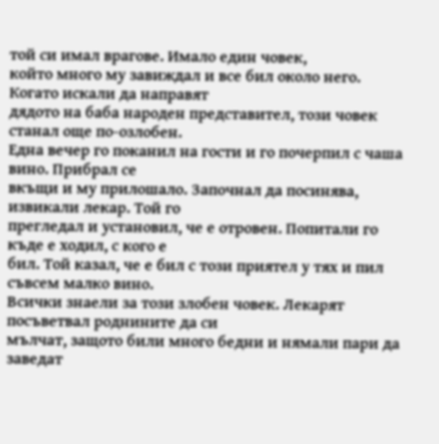той си имал врагове. Имало един човек,
който много му завиждал и все бил около него. Когато искали да направят
дядото на баба народен представител, този човек станал още по-озлобен.
Една вечер го поканил на гости и го почерпил с чаша вино. Прибрал се
вкъщи и му прилошало. Започнал да посинява, извикали лекар. Той го
прегледал и установил, че е отровен. Попитали го къде е ходил, с кого е
бил. Той казал, че е бил с този приятел у тях и пил съвсем малко вино.
Всички знаели за този злобен човек. Лекарят посъветвал роднините да си
мълчат, защото били много бедни и нямали пари да заведат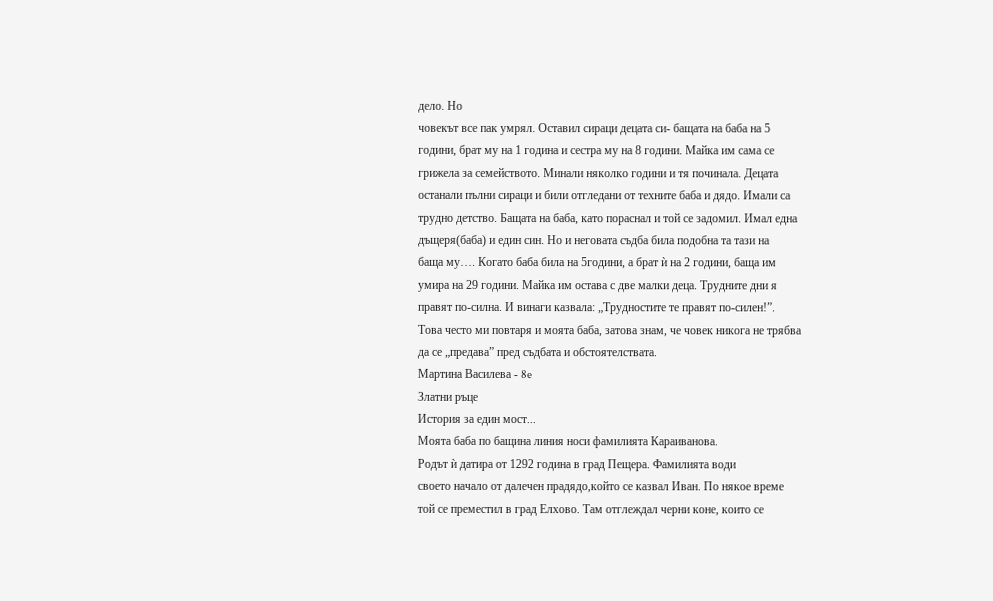дело. Но
човекът все пак умрял. Оставил сираци децата си- бащата на баба на 5
години, брат му на 1 година и сестра му на 8 години. Майка им сама се
грижела за семейството. Минали няколко години и тя починала. Децата
останали пълни сираци и били отгледани от техните баба и дядо. Имали са
трудно детство. Бащата на баба, като пораснал и той се задомил. Имал една
дъщеря(баба) и един син. Но и неговата съдба била подобна та тази на
баща му…. Когато баба била на 5години, а брат ѝ на 2 години, баща им
умира на 29 години. Майка им остава с две малки деца. Трудните дни я
правят по-силна. И винаги казвала: „Трудностите те правят по-силен!”.
Това често ми повтаря и моята баба, затова знам, че човек никога не трябва
да се „предава” пред съдбата и обстоятелствата.
Мартина Василева - 8e
Златни ръце
История за един мост...
Моята баба по бащина линия носи фамилията Караиванова.
Родът ѝ датира от 1292 година в град Пещера. Фамилията води
своето начало от далечен прадядо,който се казвал Иван. По някое време
той се преместил в град Елхово. Там отглеждал черни коне, които се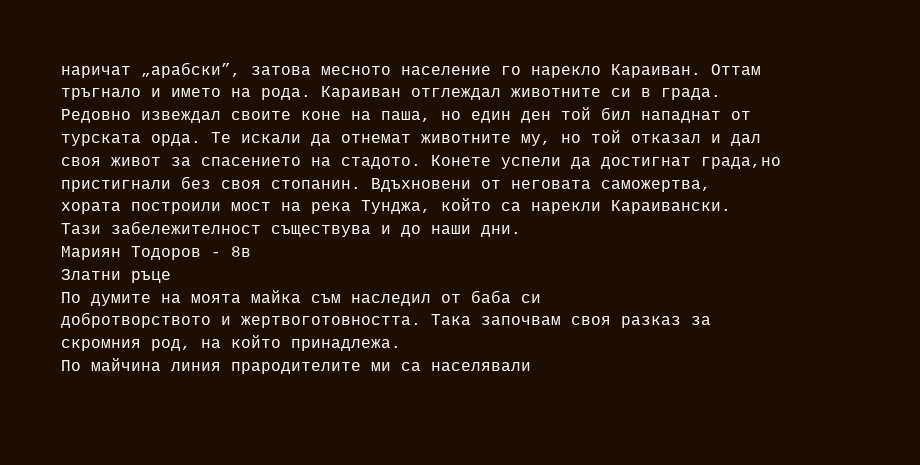наричат „арабски”, затова месното население го нарекло Караиван. Оттам
тръгнало и името на рода. Караиван отглеждал животните си в града.
Редовно извеждал своите коне на паша, но един ден той бил нападнат от
турската орда. Те искали да отнемат животните му, но той отказал и дал
своя живот за спасението на стадото. Конете успели да достигнат града,но
пристигнали без своя стопанин. Вдъхновени от неговата саможертва,
хората построили мост на река Тунджа, който са нарекли Караивански.
Тази забележителност съществува и до наши дни.
Мариян Тодоров - 8в
Златни ръце
По думите на моята майка съм наследил от баба си
добротворството и жертвоготовността. Така започвам своя разказ за
скромния род, на който принадлежа.
По майчина линия прародителите ми са населявали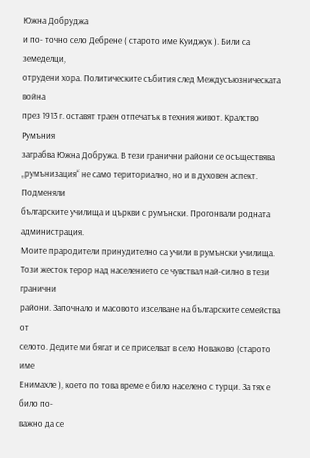Южна Добруджа
и по- точно село Дебрене ( старото име Куиджук ). Били са земеделци,
отрудени хора. Политическите събития след Междусъюзническата война
през 1913 г. оставят траен отпечатък в техния живот. Кралство Румъния
заграбва Южна Добружа. В тези гранични райони се осъществява
„румънизация“ не само териториално, но и в духовен аспект. Подменяли
българските училища и църкви с румънски. Прогонвали родната
администрация.
Моите прародители принудително са учили в румънски училища.
Този жесток терор над населението се чувствал най-силно в тези гранични
райони. Започнало и масовото изселване на българските семейства от
селото. Дедите ми бягат и се приселват в село Новаково (старото име
Енимахле ), което по това време е било населено с турци. За тях е било по-
важно да се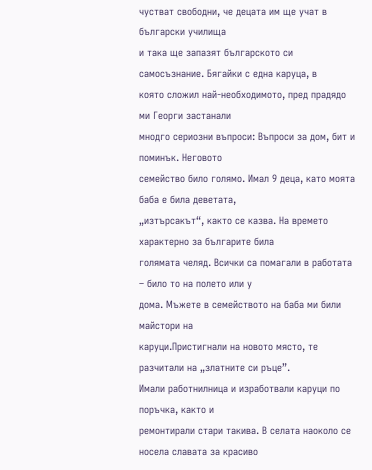чустват свободни, че децата им ще учат в български училища
и така ще запазят българското си самосъзнание. Бягайки с една каруца, в
която сложил най-необходимото, пред прадядо ми Георги застанали
мнодго сериозни въпроси: Въпроси за дом, бит и поминък. Неговото
семейство било голямо. Имал 9 деца, като моята баба е била деветата,
„изтърсакът“, както се казва. На времето характерно за българите била
голямата челяд. Всички са помагали в работата – било то на полето или у
дома. Мъжете в семейството на баба ми били майстори на
каруци.Пристигнали на новото място, те разчитали на „златните си ръце”.
Имали работнилница и изработвали каруци по поръчка, както и
ремонтирали стари такива. В селата наоколо се носела славата за красиво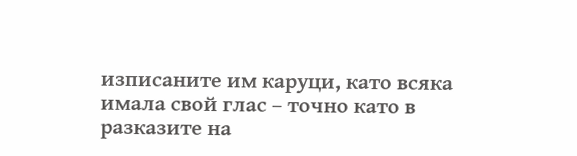изписаните им каруци, като всяка имала свой глас – точно като в
разказите на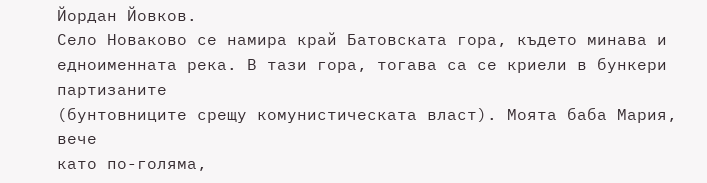Йордан Йовков.
Село Новаково се намира край Батовската гора, където минава и
едноименната река. В тази гора, тогава са се криели в бункери партизаните
(бунтовниците срещу комунистическата власт). Моята баба Мария, вече
като по-голяма,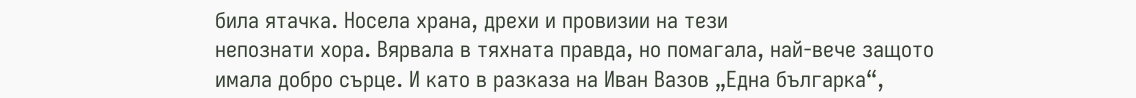била ятачка. Носела храна, дрехи и провизии на тези
непознати хора. Вярвала в тяхната правда, но помагала, най-вече защото
имала добро сърце. И като в разказа на Иван Вазов „Една българка“,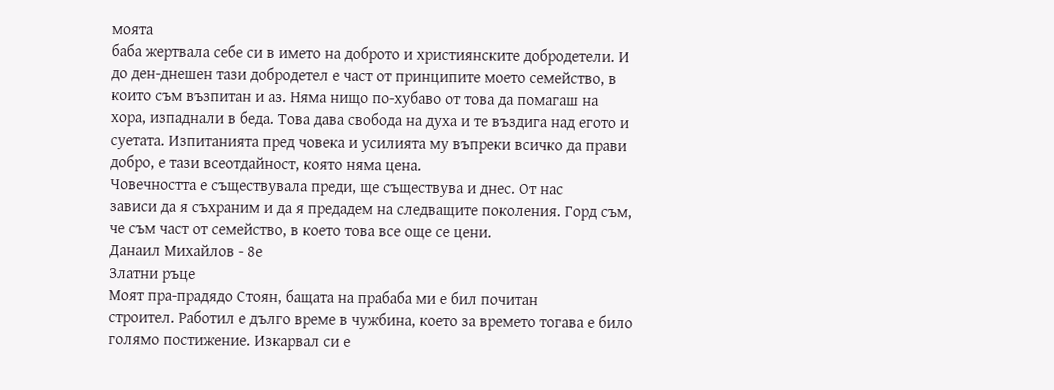моята
баба жертвала себе си в името на доброто и християнските добродетели. И
до ден-днешен тази добродетел е част от принципите моето семейство, в
които съм възпитан и аз. Няма нищо по-хубаво от това да помагаш на
хора, изпаднали в беда. Това дава свобода на духа и те въздига над егото и
суетата. Изпитанията пред човека и усилията му въпреки всичко да прави
добро, е тази всеотдайност, която няма цена.
Човечността е съществувала преди, ще съществува и днес. От нас
зависи да я съхраним и да я предадем на следващите поколения. Горд съм,
че съм част от семейство, в което това все още се цени.
Данаил Михайлов - 8е
Златни ръце
Моят пра-прадядо Стоян, бащата на прабаба ми е бил почитан
строител. Работил е дълго време в чужбина, което за времето тогава е било
голямо постижение. Изкарвал си е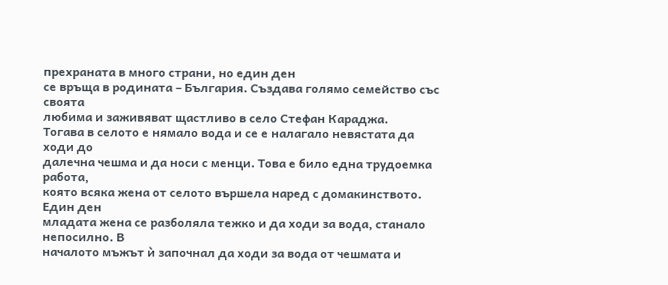прехраната в много страни, но един ден
се връща в родината – България. Създава голямо семейство със своята
любима и заживяват щастливо в село Стефан Караджа.
Тогава в селото е нямало вода и се е налагало невястата да ходи до
далечна чешма и да носи с менци. Това е било една трудоемка работа,
която всяка жена от селото вършела наред с домакинството. Един ден
младата жена се разболяла тежко и да ходи за вода, станало непосилно. В
началото мъжът ѝ започнал да ходи за вода от чешмата и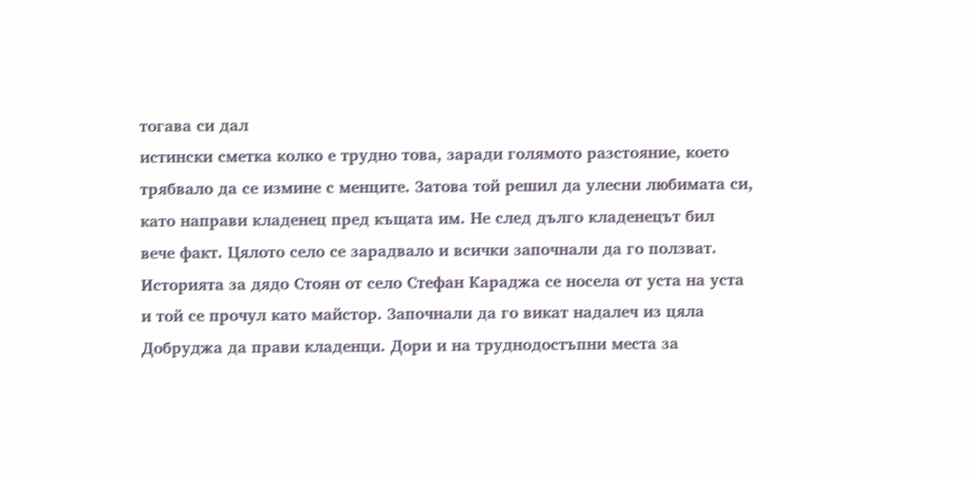тогава си дал
истински сметка колко е трудно това, заради голямото разстояние, което
трябвало да се измине с менците. Затова той решил да улесни любимата си,
като направи кладенец пред къщата им. Не след дълго кладенецът бил
вече факт. Цялото село се зарадвало и всички започнали да го ползват.
Историята за дядо Стоян от село Стефан Караджа се носела от уста на уста
и той се прочул като майстор. Започнали да го викат надалеч из цяла
Добруджа да прави кладенци. Дори и на труднодостъпни места за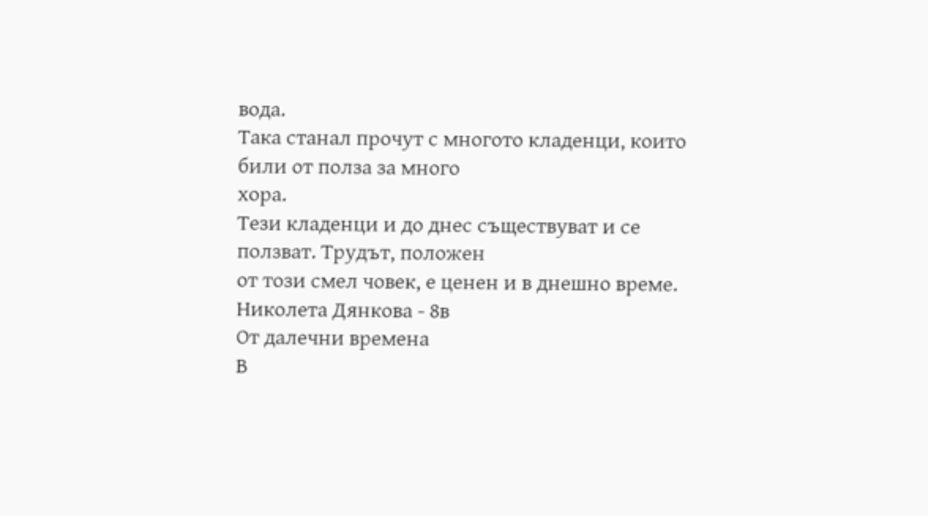вода.
Така станал прочут с многото кладенци, които били от полза за много
хора.
Тези кладенци и до днес съществуват и се ползват. Трудът, положен
от този смел човек, е ценен и в днешно време.
Николета Дянкова - 8в
От далечни времена
В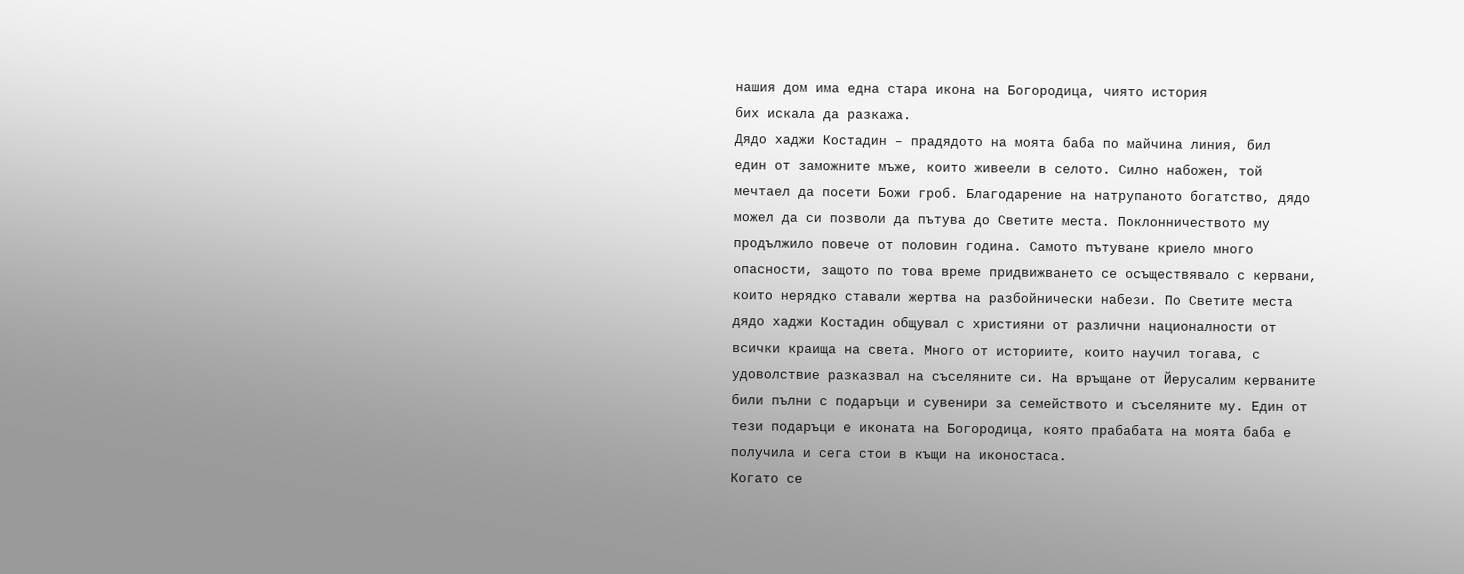нашия дом има една стара икона на Богородица, чиято история
бих искала да разкажа.
Дядо хаджи Костадин – прадядото на моята баба по майчина линия, бил
един от заможните мъже, които живеели в селото. Силно набожен, той
мечтаел да посети Божи гроб. Благодарение на натрупаното богатство, дядо
можел да си позволи да пътува до Светите места. Поклонничеството му
продължило повече от половин година. Самото пътуване криело много
опасности, защото по това време придвижването се осъществявало с кервани,
които нерядко ставали жертва на разбойнически набези. По Светите места
дядо хаджи Костадин общувал с християни от различни националности от
всички краища на света. Много от историите, които научил тогава, с
удоволствие разказвал на съселяните си. На връщане от Йерусалим керваните
били пълни с подаръци и сувенири за семейството и съселяните му. Един от
тези подаръци е иконата на Богородица, която прабабата на моята баба е
получила и сега стои в къщи на иконостаса.
Когато се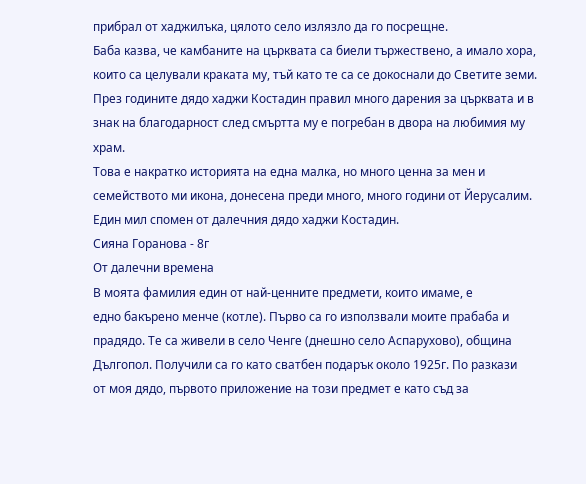прибрал от хаджилъка, цялото село излязло да го посрещне.
Баба казва, че камбаните на църквата са биели тържествено, а имало хора,
които са целували краката му, тъй като те са се докоснали до Светите земи.
През годините дядо хаджи Костадин правил много дарения за църквата и в
знак на благодарност след смъртта му е погребан в двора на любимия му
храм.
Това е накратко историята на една малка, но много ценна за мен и
семейството ми икона, донесена преди много, много години от Йерусалим.
Един мил спомен от далечния дядо хаджи Костадин.
Сияна Горанова - 8г
От далечни времена
В моята фамилия един от най-ценните предмети, които имаме, е
едно бакърено менче (котле). Първо са го използвали моите прабаба и
прадядо. Те са живели в село Ченге (днешно село Аспарухово), община
Дългопол. Получили са го като сватбен подарък около 1925г. По разкази
от моя дядо, първото приложение на този предмет е като съд за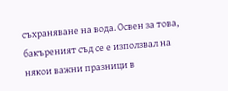съхраняване на вода. Освен за това, бакъреният съд се е използвал на
някои важни празници в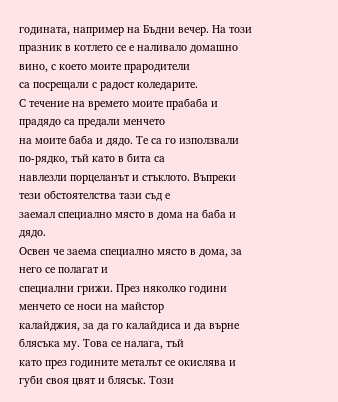годината, например на Бъдни вечер. На този
празник в котлето се е наливало домашно вино, с което моите прародители
са посрещали с радост коледарите.
С течение на времето моите прабаба и прадядо са предали менчето
на моите баба и дядо. Те са го използвали по-рядко, тъй като в бита са
навлезли порцеланът и стъклото. Въпреки тези обстоятелства тази съд е
заемал специално място в дома на баба и дядо.
Освен че заема специално място в дома, за него се полагат и
специални грижи. През няколко години менчето се носи на майстор
калайджия, за да го калайдиса и да върне блясъка му. Това се налага, тъй
като през годините металът се окислява и губи своя цвят и блясък. Този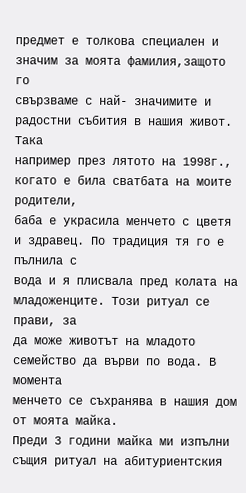предмет е толкова специален и значим за моята фамилия,защото го
свързваме с най- значимите и радостни събития в нашия живот. Така
например през лятото на 1998г., когато е била сватбата на моите родители,
баба е украсила менчето с цветя и здравец. По традиция тя го е пълнила с
вода и я плисвала пред колата на младоженците. Този ритуал се прави, за
да може животът на младото семейство да върви по вода. В момента
менчето се съхранява в нашия дом от моята майка.
Преди 3 години майка ми изпълни същия ритуал на абитуриентския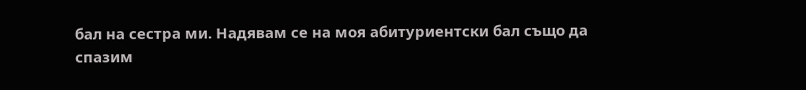бал на сестра ми. Надявам се на моя абитуриентски бал също да спазим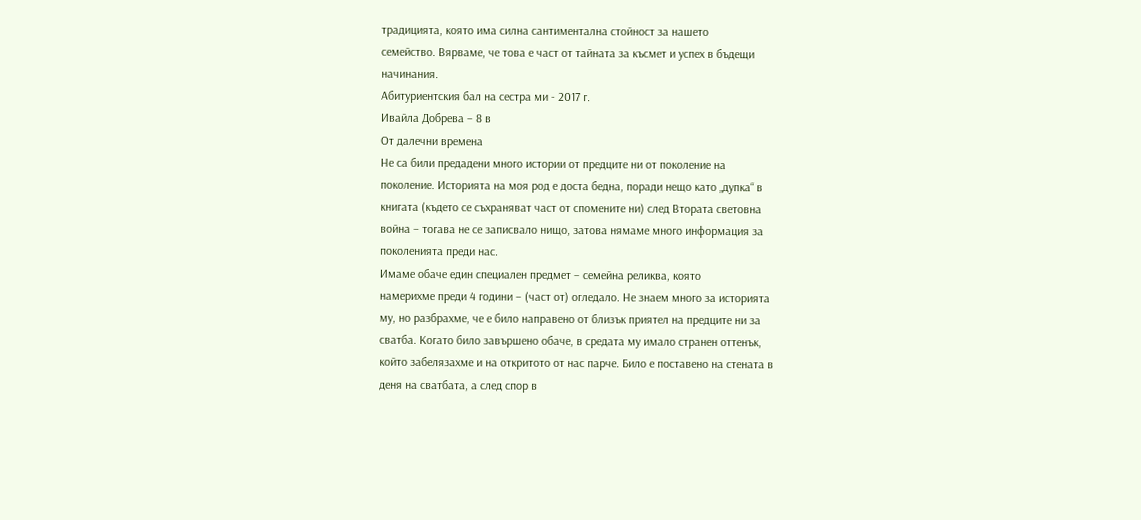традицията, която има силна сантиментална стойност за нашето
семейство. Вярваме, че това е част от тайната за късмет и успех в бъдещи
начинания.
Абитуриентския бал на сестра ми - 2017 г.
Ивайла Добрева – 8 в
От далечни времена
Не са били предадени много истории от предците ни от поколение на
поколение. Историята на моя род е доста бедна, поради нещо като „дупка“ в
книгата (където се съхраняват част от спомените ни) след Втората световна
война – тогава не се записвало нищо, затова нямаме много информация за
поколенията преди нас.
Имаме обаче един специален предмет – семейна реликва, която
намерихме преди 4 години – (част от) огледало. Не знаем много за историята
му, но разбрахме, че е било направено от близък приятел на предците ни за
сватба. Когато било завършено обаче, в средата му имало странен оттенък,
който забелязахме и на откритото от нас парче. Било е поставено на стената в
деня на сватбата, а след спор в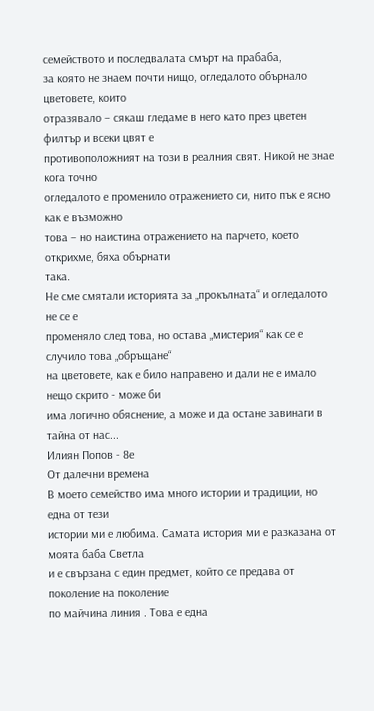семейството и последвалата смърт на прабаба,
за която не знаем почти нищо, огледалото обърнало цветовете, които
отразявало – сякаш гледаме в него като през цветен филтър и всеки цвят е
противоположният на този в реалния свят. Никой не знае кога точно
огледалото е променило отражението си, нито пък е ясно как е възможно
това – но наистина отражението на парчето, което открихме, бяха обърнати
така.
Не сме смятали историята за „прокълната“ и огледалото не се е
променяло след това, но остава „мистерия“ как се е случило това „обръщане“
на цветовете, как е било направено и дали не е имало нещо скрито - може би
има логично обяснение, а може и да остане завинаги в тайна от нас...
Илиян Попов - 8е
От далечни времена
В моето семейство има много истории и традиции, но една от тези
истории ми е любима. Самата история ми е разказана от моята баба Светла
и е свързана с един предмет, който се предава от поколение на поколение
по майчина линия . Това е една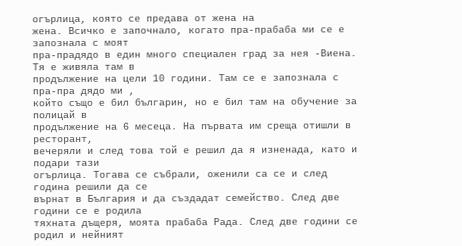огърлица, която се предава от жена на
жена. Всичко е започнало, когато пра-прабаба ми се е запознала с моят
пра-прадядо в един много специален град за нея -Виена. Тя е живяла там в
продължение на цели 10 години. Там се е запознала с пра-пра дядо ми ,
който също е бил българин, но е бил там на обучение за полицай в
продължение на 6 месеца. На първата им среща отишли в ресторант,
вечеряли и след това той е решил да я изненада, като и подари тази
огърлица. Тогава се събрали, оженили са се и след година решили да се
върнат в България и да създадат семейство. След две години се е родила
тяхната дъщеря, моята прабаба Рада. След две години се родил и нейният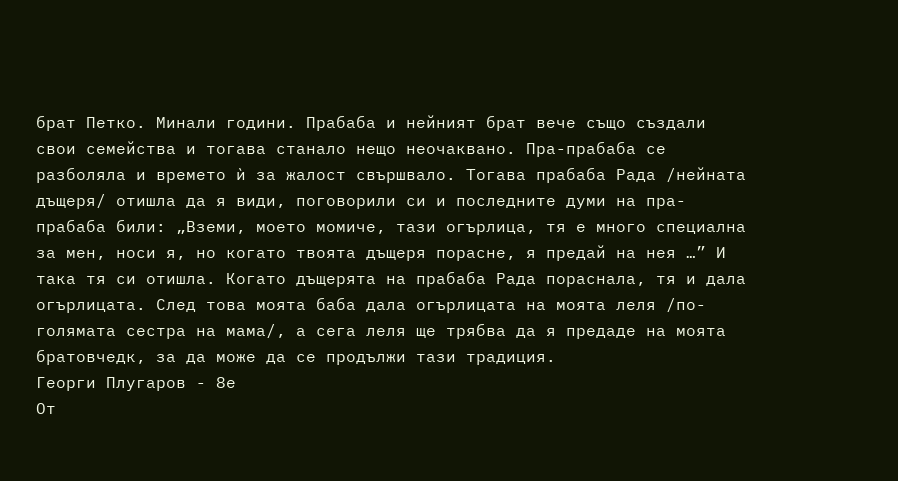брат Петко. Минали години. Прабаба и нейният брат вече също създали
свои семейства и тогава станало нещо неочаквано. Пра-прабаба се
разболяла и времето ѝ за жалост свършвало. Тогава прабаба Рада /нейната
дъщеря/ отишла да я види, поговорили си и последните думи на пра-
прабаба били: „Вземи, моето момиче, тази огърлица, тя е много специална
за мен, носи я, но когато твоята дъщеря порасне, я предай на нея …” И
така тя си отишла. Когато дъщерята на прабаба Рада пораснала, тя и дала
огърлицата. След това моята баба дала огърлицата на моята леля /по-
голямата сестра на мама/, а сега леля ще трябва да я предаде на моята
братовчедк, за да може да се продължи тази традиция.
Георги Плугаров - 8e
От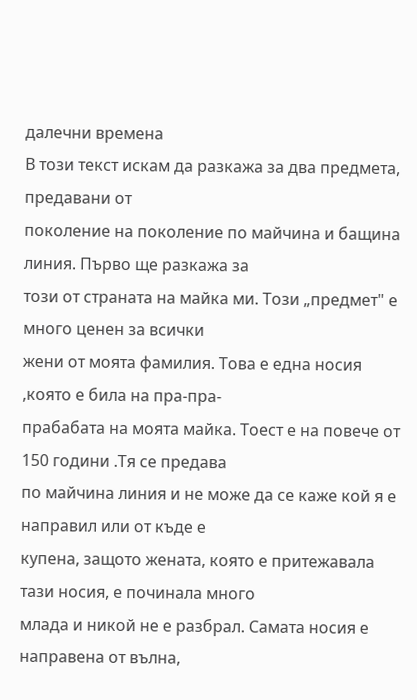далечни времена
В този текст искам да разкажа за два предмета, предавани от
поколение на поколение по майчина и бащина линия. Първо ще разкажа за
този от страната на майка ми. Този „предмет" е много ценен за всички
жени от моята фамилия. Това е една носия ,която е била на пра-пра-
прабабата на моята майка. Тоест е на повече от 150 години .Тя се предава
по майчина линия и не може да се каже кой я е направил или от къде е
купена, защото жената, която е притежавала тази носия, е починала много
млада и никой не е разбрал. Самата носия е направена от вълна,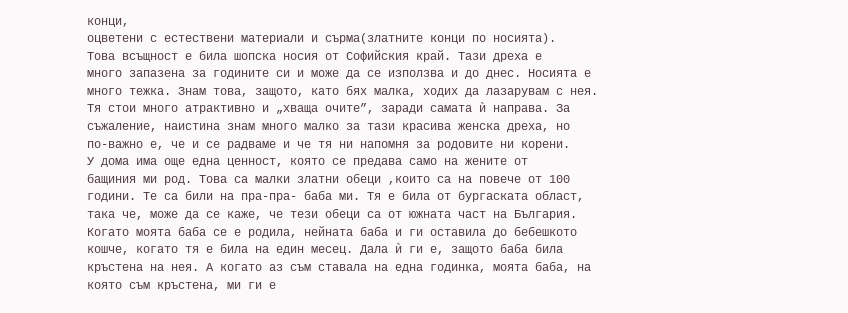конци,
оцветени с естествени материали и сърма(златните конци по носията).
Това всъщност е била шопска носия от Софийския край. Тази дреха е
много запазена за годините си и може да се използва и до днес. Носията е
много тежка. Знам това, защото, като бях малка, ходих да лазарувам с нея.
Тя стои много атрактивно и „хваща очите”, заради самата ѝ направа. За
съжаление, наистина знам много малко за тази красива женска дреха, но
по-важно е, че и се радваме и че тя ни напомня за родовите ни корени.
У дома има още една ценност, която се предава само на жените от
бащиния ми род. Това са малки златни обеци ,които са на повече от 100
години. Те са били на пра-пра- баба ми. Тя е била от бургаската област,
така че, може да се каже, че тези обеци са от южната част на България.
Когато моята баба се е родила, нейната баба и ги оставила до бебешкото
кошче, когато тя е била на един месец. Дала ѝ ги е, защото баба била
кръстена на нея. А когато аз съм ставала на една годинка, моята баба, на
която съм кръстена, ми ги е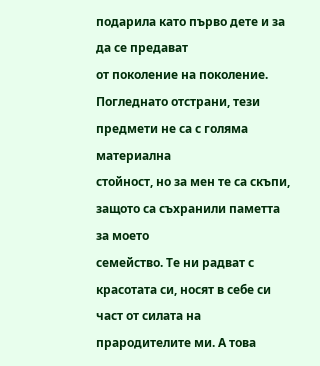подарила като първо дете и за да се предават
от поколение на поколение.
Погледнато отстрани, тези предмети не са с голяма материална
стойност, но за мен те са скъпи, защото са съхранили паметта за моето
семейство. Те ни радват с красотата си, носят в себе си част от силата на
прародителите ми. А това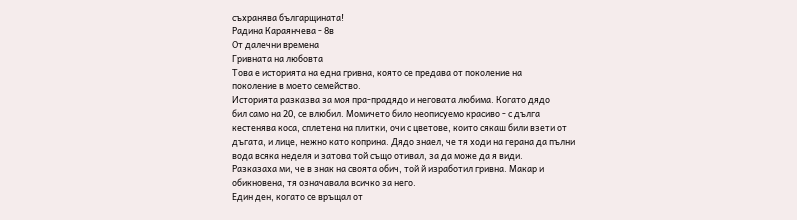съхранява българщината!
Радина Караянчева - 8в
От далечни времена
Гривната на любовта
Това е историята на една гривна, която се предава от поколение на
поколение в моето семейство.
Историята разказва за моя пра-прaдядо и неговата любима. Когато дядо
бил само на 20, се влюбил. Момичето било неописуемо красиво - с дълга
кестенява коса, сплетена на плитки, очи с цветове, които сякаш били взети от
дъгата, и лице, нежно като коприна. Дядо знаел, че тя ходи на герана да пълни
вода всяка неделя и затова той също отивал, за да може да я види.
Разказаха ми, че в знак на своята обич, той й изработил гривна. Макар и
обикновена, тя означавала всичко за него.
Един ден, когато се връщал от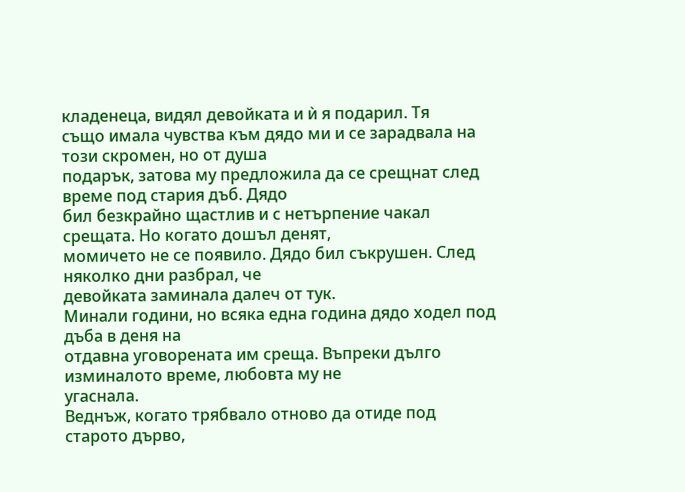кладенеца, видял девойката и ѝ я подарил. Тя
също имала чувства към дядо ми и се зарадвала на този скромен, но от душа
подарък, затова му предложила да се срещнат след време под стария дъб. Дядо
бил безкрайно щастлив и с нетърпение чакал срещата. Но когато дошъл денят,
момичето не се появило. Дядо бил съкрушен. След няколко дни разбрал, че
девойката заминала далеч от тук.
Минали години, но всяка една година дядо ходел под дъба в деня на
отдавна уговорената им среща. Въпреки дълго изминалото време, любовта му не
угаснала.
Веднъж, когато трябвало отново да отиде под старото дърво,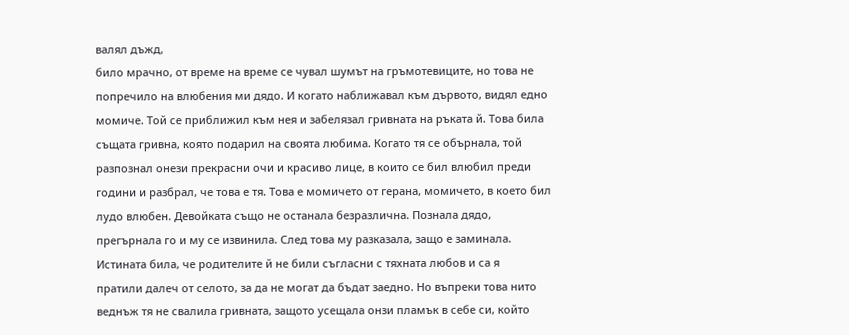валял дъжд,
било мрачно, от време на време се чувал шумът на гръмотевиците, но това не
попречило на влюбения ми дядо. И когато наближавал към дървото, видял едно
момиче. Той се приближил към нея и забелязал гривната на ръката й. Това била
същата гривна, която подарил на своята любима. Когато тя се обърнала, той
разпознал онези прекрасни очи и красиво лице, в които се бил влюбил преди
години и разбрал, че това е тя. Това е момичето от герана, момичето, в което бил
лудо влюбен. Девойката също не останала безразлична. Познала дядо,
прегърнала го и му се извинила. След това му разказала, защо е заминала.
Истината била, че родителите й не били съгласни с тяхната любов и са я
пратили далеч от селото, за да не могат да бъдат заедно. Но въпреки това нито
веднъж тя не свалила гривната, защото усещала онзи пламък в себе си, който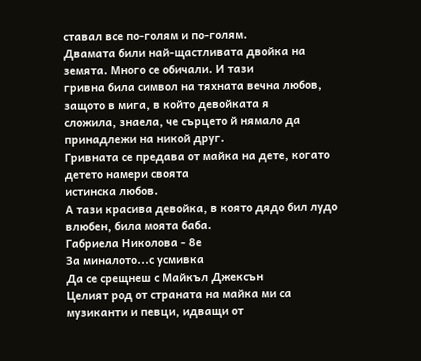ставал все по-голям и по-голям.
Двамата били най-щастливата двойка на земята. Много се обичали. И тази
гривна била символ на тяхната вечна любов, защото в мига, в който девойката я
сложила, знаела, че сърцето й нямало да принадлежи на никой друг.
Гривната се предава от майка на дете, когато детето намери своята
истинска любов.
А тази красива девойка, в която дядо бил лудо влюбен, била моята баба.
Габриела Николова - 8е
За миналото...с усмивка
Да се срещнеш с Майкъл Джексън
Целият род от страната на майка ми са музиканти и певци, идващи от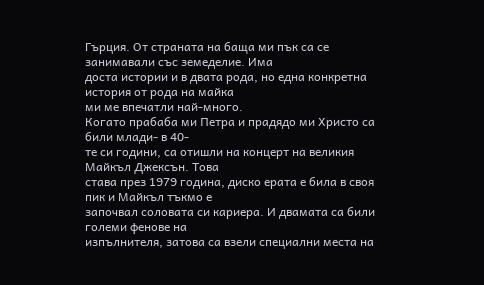Гърция. От страната на баща ми пък са се занимавали със земеделие. Има
доста истории и в двата рода, но една конкретна история от рода на майка
ми ме впечатли най-много.
Когато прабаба ми Петра и прадядо ми Христо са били млади- в 40-
те си години, са отишли на концерт на великия Майкъл Джексън. Това
става през 1979 година, диско ерата е била в своя пик и Майкъл тъкмо е
започвал соловата си кариера. И двамата са били големи фенове на
изпълнителя, затова са взели специални места на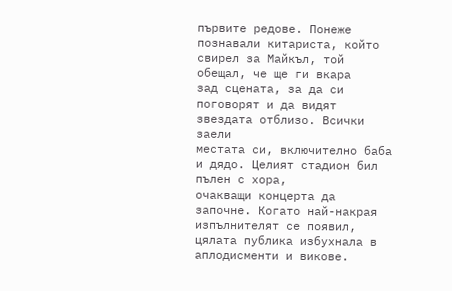първите редове. Понеже
познавали китариста, който свирел за Майкъл, той обещал, че ще ги вкара
зад сцената, за да си поговорят и да видят звездата отблизо. Всички заели
местата си, включително баба и дядо. Целият стадион бил пълен с хора,
очакващи концерта да започне. Когато най-накрая изпълнителят се появил,
цялата публика избухнала в аплодисменти и викове.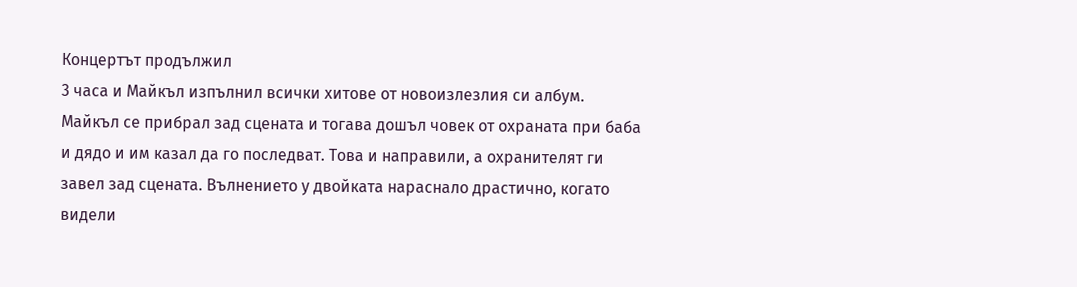Концертът продължил
3 часа и Майкъл изпълнил всички хитове от новоизлезлия си албум.
Майкъл се прибрал зад сцената и тогава дошъл човек от охраната при баба
и дядо и им казал да го последват. Това и направили, а охранителят ги
завел зад сцената. Вълнението у двойката нараснало драстично, когато
видели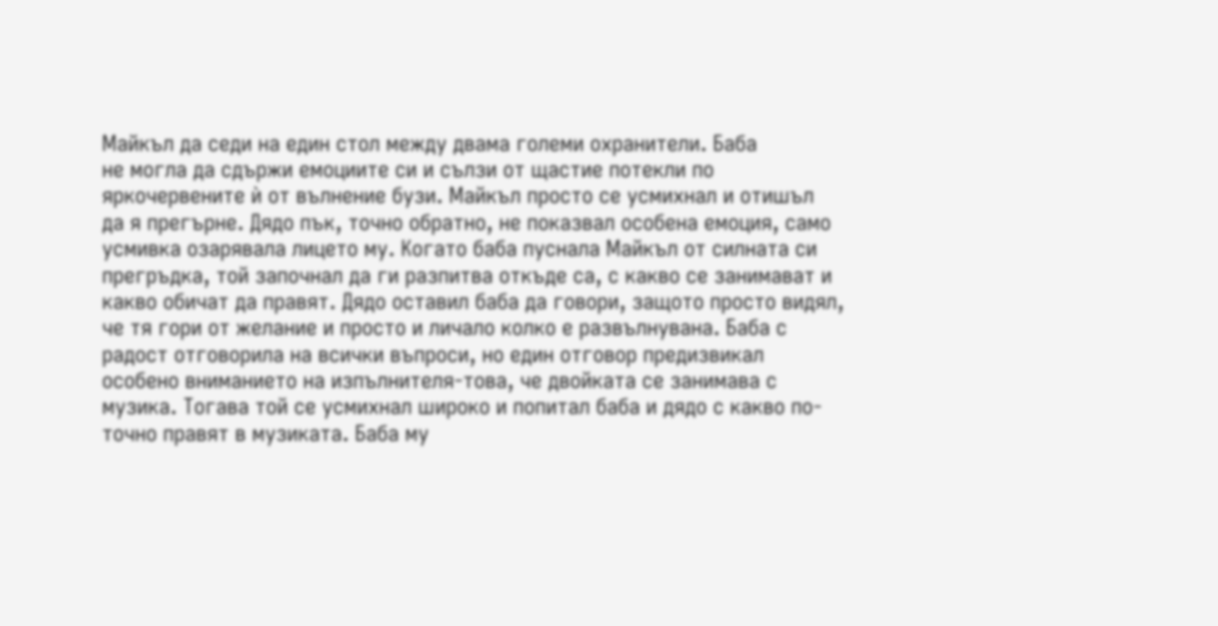Майкъл да седи на един стол между двама големи охранители. Баба
не могла да сдържи емоциите си и сълзи от щастие потекли по
яркочервените ѝ от вълнение бузи. Майкъл просто се усмихнал и отишъл
да я прегърне. Дядо пък, точно обратно, не показвал особена емоция, само
усмивка озарявала лицето му. Когато баба пуснала Майкъл от силната си
прегръдка, той започнал да ги разпитва откъде са, с какво се занимават и
какво обичат да правят. Дядо оставил баба да говори, защото просто видял,
че тя гори от желание и просто и личало колко е развълнувана. Баба с
радост отговорила на всички въпроси, но един отговор предизвикал
особено вниманието на изпълнителя-това, че двойката се занимава с
музика. Тогава той се усмихнал широко и попитал баба и дядо с какво по-
точно правят в музиката. Баба му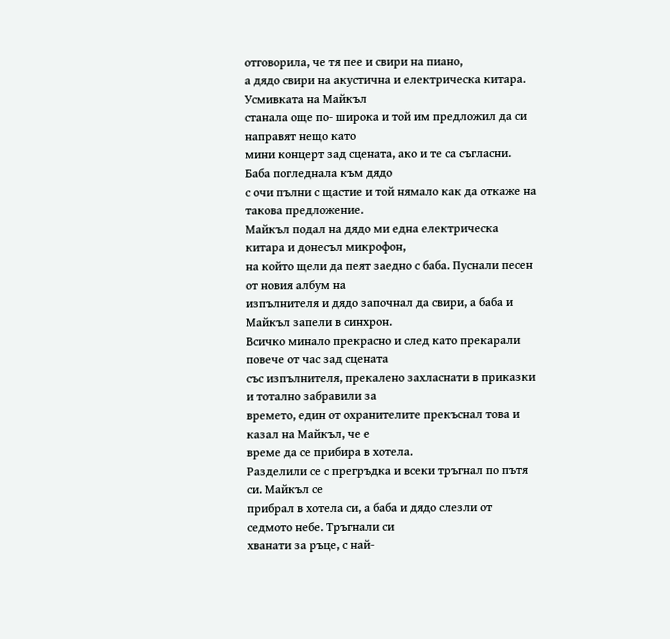отговорила, че тя пее и свири на пиано,
а дядо свири на акустична и електрическа китара. Усмивката на Майкъл
станала още по- широка и той им предложил да си направят нещо като
мини концерт зад сцената, ако и те са съгласни. Баба погледнала към дядо
с очи пълни с щастие и той нямало как да откаже на такова предложение.
Майкъл подал на дядо ми една електрическа китара и донесъл микрофон,
на който щели да пеят заедно с баба. Пуснали песен от новия албум на
изпълнителя и дядо започнал да свири, а баба и Майкъл запели в синхрон.
Всичко минало прекрасно и след като прекарали повече от час зад сцената
със изпълнителя, прекалено захласнати в приказки и тотално забравили за
времето, един от охранителите прекъснал това и казал на Майкъл, че е
време да се прибира в хотела.
Разделили се с прегръдка и всеки тръгнал по пътя си. Майкъл се
прибрал в хотела си, а баба и дядо слезли от седмото небе. Тръгнали си
хванати за ръце, с най-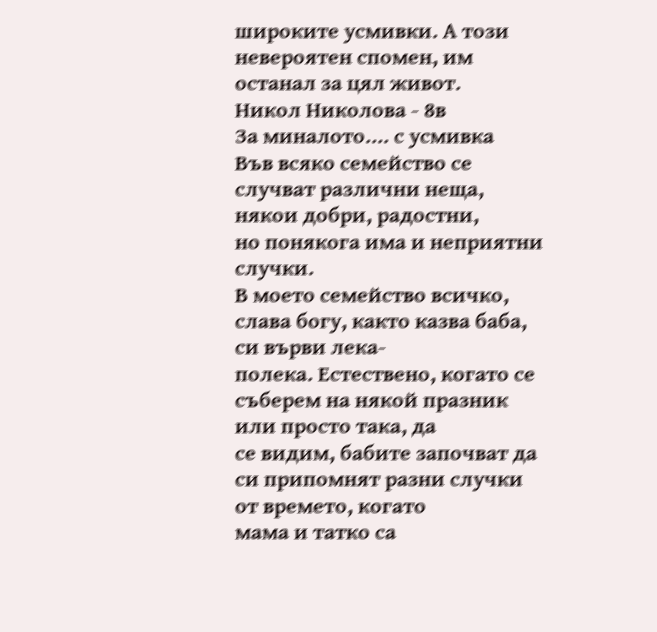широките усмивки. А този невероятен спомен, им
останал за цял живот.
Никол Николова - 8в
За миналото…. с усмивка
Във всяко семейство се случват различни неща, някои добри, радостни,
но понякога има и неприятни случки.
В моето семейство всичко, слава богу, както казва баба, си върви лека-
полека. Естествено, когато се съберем на някой празник или просто така, да
се видим, бабите започват да си припомнят разни случки от времето, когато
мама и татко са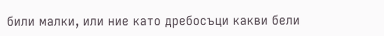били малки, или ние като дребосъци какви бели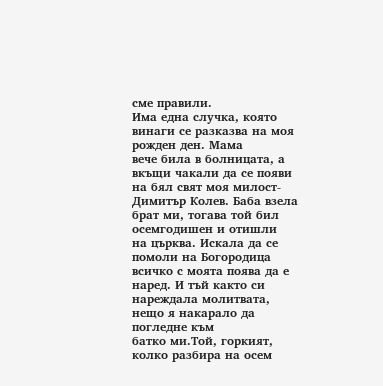сме правили.
Има една случка, която винаги се разказва на моя рожден ден. Мама
вече била в болницата, а вкъщи чакали да се появи на бял свят моя милост-
Димитър Колев. Баба взела брат ми, тогава той бил осемгодишен и отишли
на църква. Искала да се помоли на Богородица всичко с моята поява да е
наред. И тъй както си нареждала молитвата, нещо я накарало да погледне към
батко ми.Той, горкият, колко разбира на осем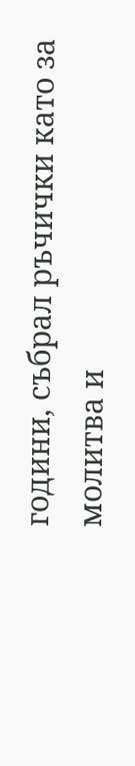години, събрал ръчички като за
молитва и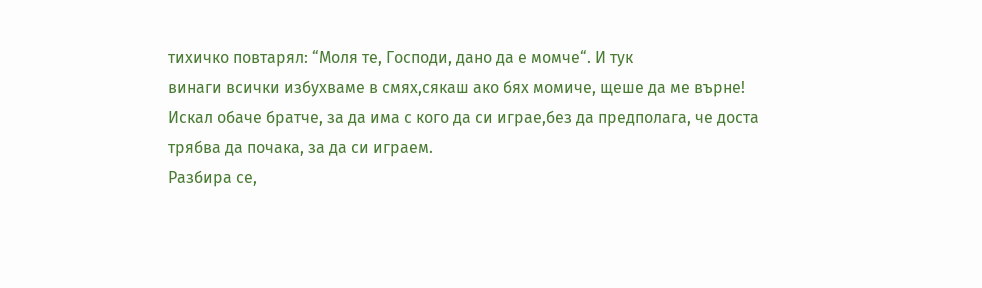тихичко повтарял: “Моля те, Господи, дано да е момче“. И тук
винаги всички избухваме в смях,сякаш ако бях момиче, щеше да ме върне!
Искал обаче братче, за да има с кого да си играе,без да предполага, че доста
трябва да почака, за да си играем.
Разбира се,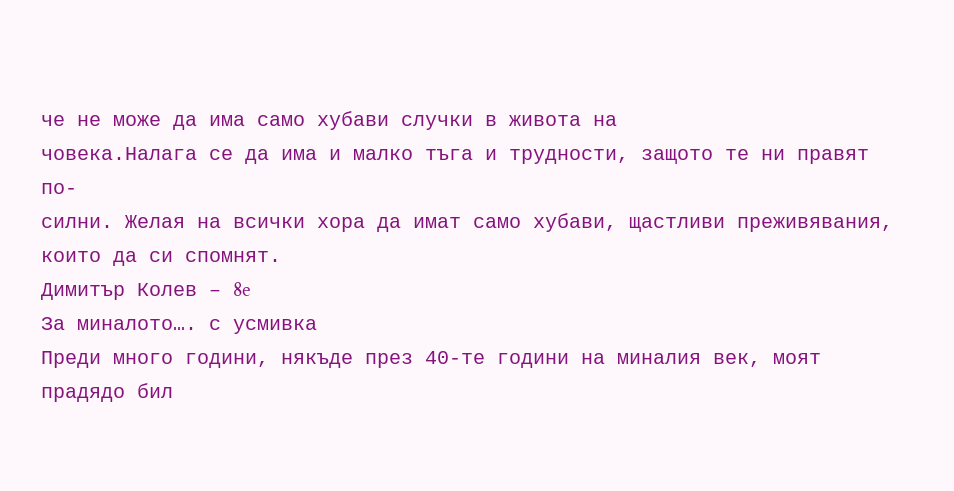че не може да има само хубави случки в живота на
човека.Налага се да има и малко тъга и трудности, защото те ни правят по-
силни. Желая на всички хора да имат само хубави, щастливи преживявания,
които да си спомнят.
Димитър Колев – 8e
За миналото…. с усмивка
Преди много години, някъде през 40-те години на миналия век, моят
прадядо бил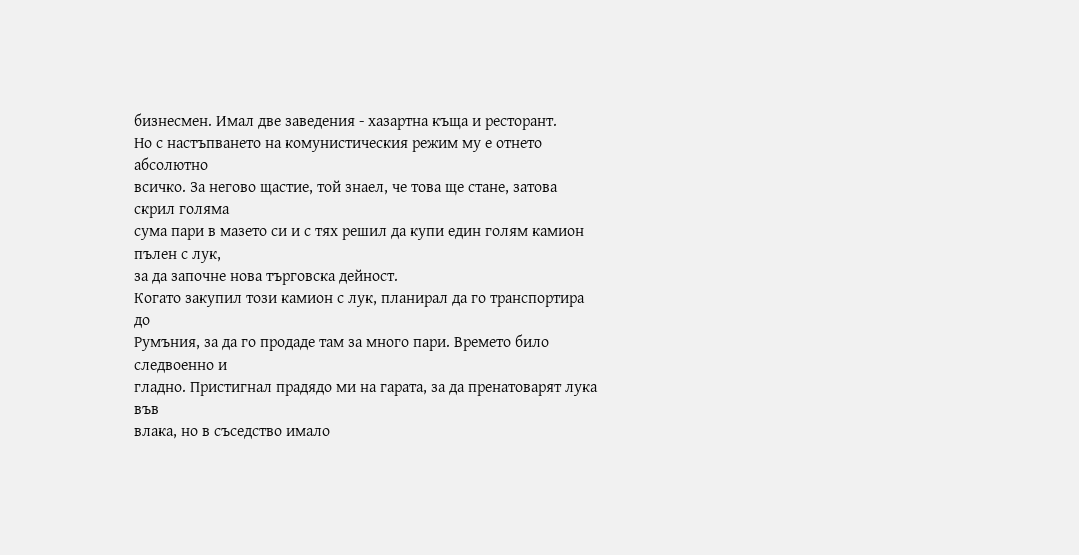бизнесмен. Имал две заведения - хазартна къща и ресторант.
Но с настъпването на комунистическия режим му е отнето абсолютно
всичко. За негово щастие, той знаел, че това ще стане, затова скрил голяма
сума пари в мазето си и с тях решил да купи един голям камион пълен с лук,
за да започне нова търговска дейност.
Когато закупил този камион с лук, планирал да го транспортира до
Румъния, за да го продаде там за много пари. Времето било следвоенно и
гладно. Пристигнал прадядо ми на гарата, за да пренатоварят лука във
влака, но в съседство имало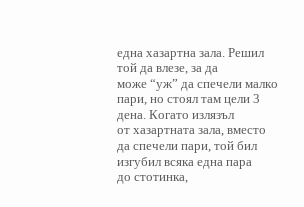една хазартна зала. Решил той да влезе, за да
може “уж” да спечели малко пари, но стоял там цели 3 дена. Когато излязъл
от хазартната зала, вместо да спечели пари, той бил изгубил всяка една пара
до стотинка,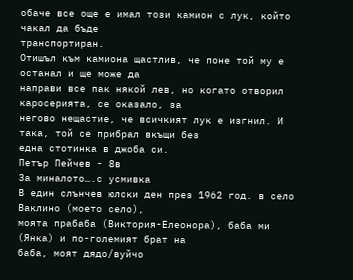обаче все още е имал този камион с лук, който чакал да бъде
транспортиран.
Отишъл към камиона щастлив, че поне той му е останал и ще може да
направи все пак някой лев, но когато отворил каросерията, се оказало, за
негово нещастие, че всичкият лук е изгнил. И така, той се прибрал вкъщи без
една стотинка в джоба си.
Петър Пейчев - 8в
За миналото….с усмивка
В един слънчев юлски ден през 1962 год. в село Ваклино (моето село),
моята прабаба (Виктория-Елеонора), баба ми (Янка) и по-големият брат на
баба, моят дядо/вуйчо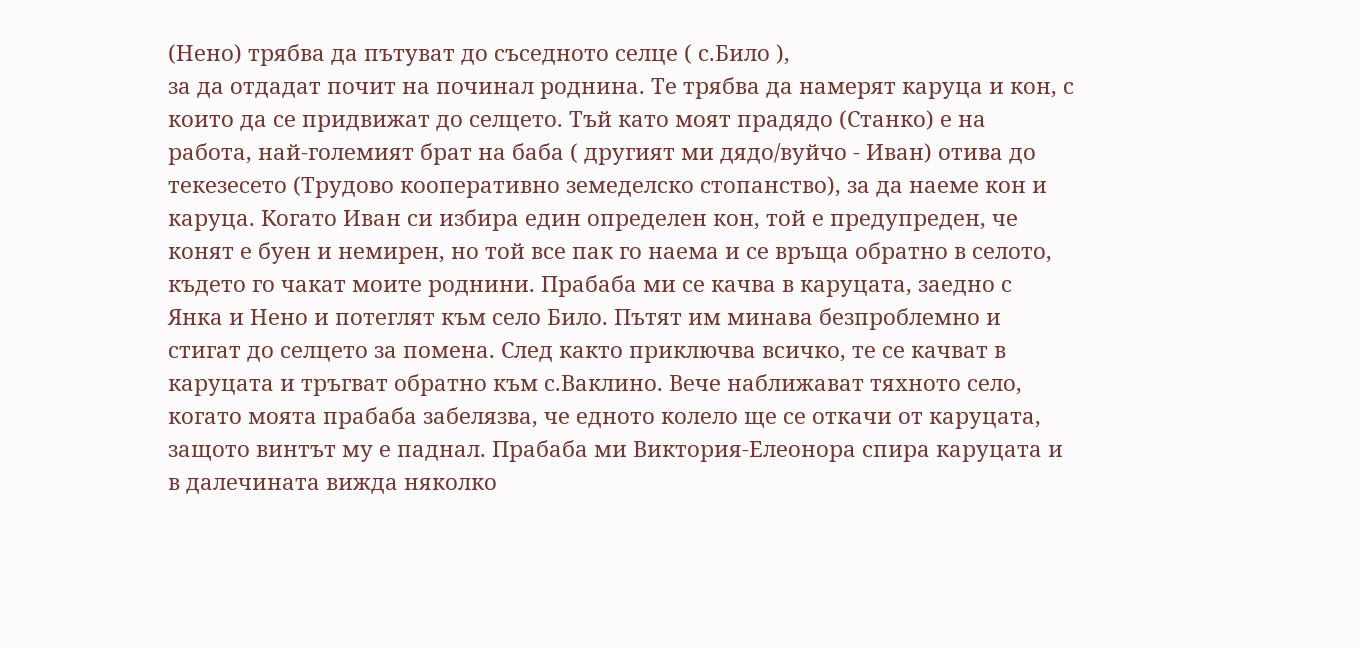(Нено) трябва да пътуват до съседното селце ( с.Било ),
за да отдадат почит на починал роднина. Те трябва да намерят каруца и кон, с
които да се придвижат до селцето. Тъй като моят прадядо (Станко) е на
работа, най-големият брат на баба ( другият ми дядо/вуйчо - Иван) отива до
текезесето (Трудово кооперативно земеделско стопанство), за да наеме кон и
каруца. Когато Иван си избира един определен кон, той е предупреден, че
конят е буен и немирен, но той все пак го наема и се връща обратно в селото,
където го чакат моите роднини. Прабаба ми се качва в каруцата, заедно с
Янка и Нено и потеглят към село Било. Пътят им минава безпроблемно и
стигат до селцето за помена. След както приключва всичко, те се качват в
каруцата и тръгват обратно към с.Ваклино. Вече наближават тяхното село,
когато моята прабаба забелязва, че едното колело ще се откачи от каруцата,
защото винтът му е паднал. Прабаба ми Виктория-Елеонора спира каруцата и
в далечината вижда няколко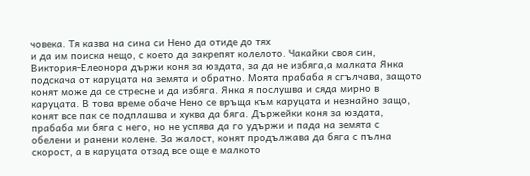човека. Тя казва на сина си Нено да отиде до тях
и да им поиска нещо, с което да закрепят колелото. Чакайки своя син,
Виктория-Елеонора държи коня за юздата, за да не избяга,а малката Янка
подскача от каруцата на земята и обратно. Моята прабаба я сгълчава, защото
конят може да се стресне и да избяга. Янка я послушва и сяда мирно в
каруцата. В това време обаче Нено се връща към каруцата и незнайно защо,
конят все пак се подплашва и хуква да бяга. Държейки коня за юздата,
прабаба ми бяга с него, но не успява да го удържи и пада на земята с
обелени и ранени колене. За жалост, конят продължава да бяга с пълна
скорост, а в каруцата отзад все още е малкото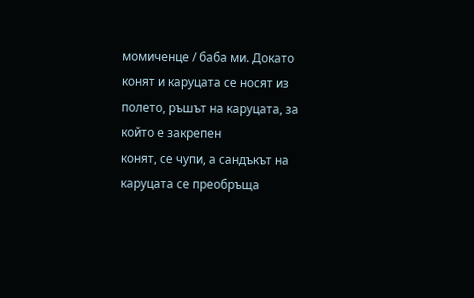момиченце / баба ми. Докато
конят и каруцата се носят из полето, ръшът на каруцата, за който е закрепен
конят, се чупи, а сандъкът на каруцата се преобръща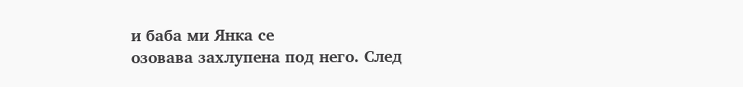и баба ми Янка се
озовава захлупена под него. След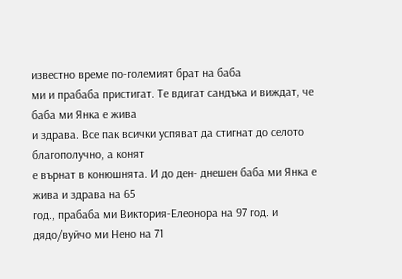известно време по-големият брат на баба
ми и прабаба пристигат. Те вдигат сандъка и виждат, че баба ми Янка е жива
и здрава. Все пак всички успяват да стигнат до селото благополучно, а конят
е върнат в конюшнята. И до ден- днешен баба ми Янка е жива и здрава на 65
год., прабаба ми Виктория-Елеонора на 97 год. и дядо/вуйчо ми Нено на 71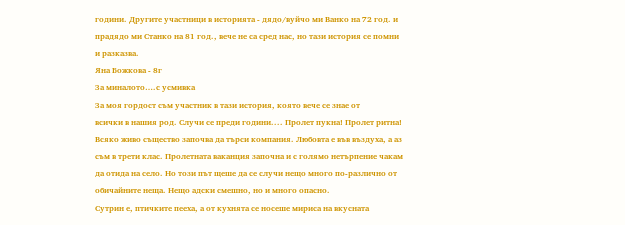години. Другите участници в историята - дядо/вуйчо ми Ванко на 72 год. и
прадядо ми Станко на 81 год., вече не са сред нас, но тази история се помни
и разказва.
Яна Божкова - 8г
За миналото….с усмивка
За моя гордост съм участник в тази история, която вече се знае от
всички в нашия род. Случи се преди години.... Пролет пукна! Пролет ритна!
Всяко живо същество започва да търси компания. Любовта е във въздуха, а аз
съм в трети клас. Пролетната ваканция започна и с голямо нетърпение чакам
да отида на село. Но този път щеше да се случи нещо много по-различно от
обичайните неща. Нещо адски смешно, но и много опасно.
Сутрин е, птичките пееха, а от кухнята се носеше мириса на вкусната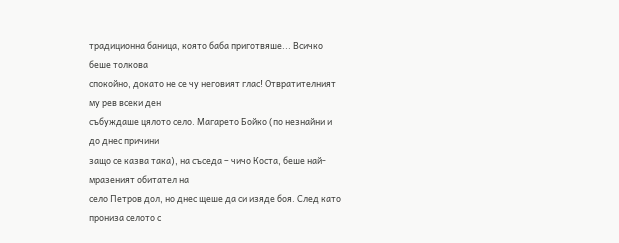традиционна баница, която баба приготвяше... Всичко беше толкова
спокойно, докато не се чу неговият глас! Отвратителният му рев всеки ден
събуждаше цялото село. Магарето Бойко (по незнайни и до днес причини
защо се казва така), на съседа – чичо Коста, беше най-мразеният обитател на
село Петров дол, но днес щеше да си изяде боя. След като прониза селото с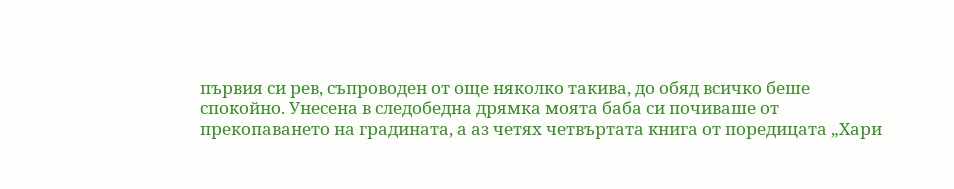първия си рев, съпроводен от още няколко такива, до обяд всичко беше
спокойно. Унесена в следобедна дрямка моята баба си почиваше от
прекопаването на градината, а аз четях четвъртата книга от поредицата „Хари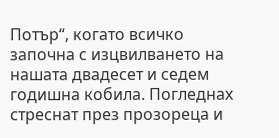Потър“, когато всичко започна с изцвилването на нашата двадесет и седем
годишна кобила. Погледнах стреснат през прозореца и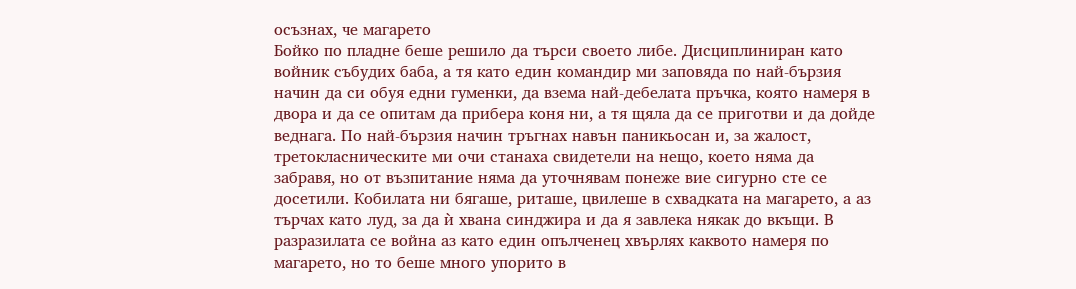осъзнах, че магарето
Бойко по пладне беше решило да търси своето либе. Дисциплиниран като
войник събудих баба, а тя като един командир ми заповяда по най-бързия
начин да си обуя едни гуменки, да взема най-дебелата пръчка, която намеря в
двора и да се опитам да прибера коня ни, а тя щяла да се приготви и да дойде
веднага. По най-бързия начин тръгнах навън паникьосан и, за жалост,
третокласническите ми очи станаха свидетели на нещо, което няма да
забравя, но от възпитание няма да уточнявам понеже вие сигурно сте се
досетили. Кобилата ни бягаше, риташе, цвилеше в схвадката на магарето, а аз
търчах като луд, за да ѝ хвана синджира и да я завлека някак до вкъщи. В
разразилата се война аз като един опълченец хвърлях каквото намеря по
магарето, но то беше много упорито в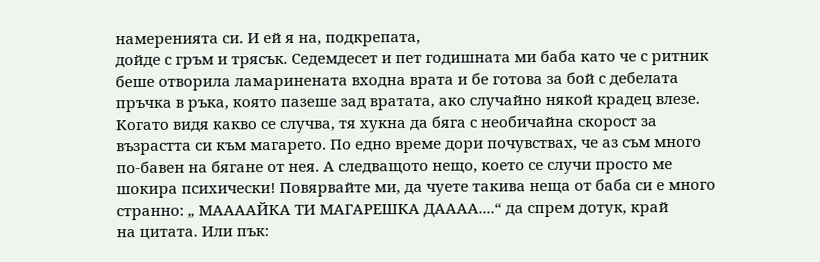намеренията си. И ей я на, подкрепата,
дойде с гръм и трясък. Седемдесет и пет годишната ми баба като че с ритник
беше отворила ламаринената входна врата и бе готова за бой с дебелата
пръчка в ръка, която пазеше зад вратата, ако случайно някой крадец влезе.
Когато видя какво се случва, тя хукна да бяга с необичайна скорост за
възрастта си към магарето. По едно време дори почувствах, че аз съм много
по-бавен на бягане от нея. А следващото нещо, което се случи просто ме
шокира психически! Повярвайте ми, да чуете такива неща от баба си е много
странно: „ МААААЙКА ТИ МАГАРЕШКА ДАААА....“ да спрем дотук, край
на цитата. Или пък: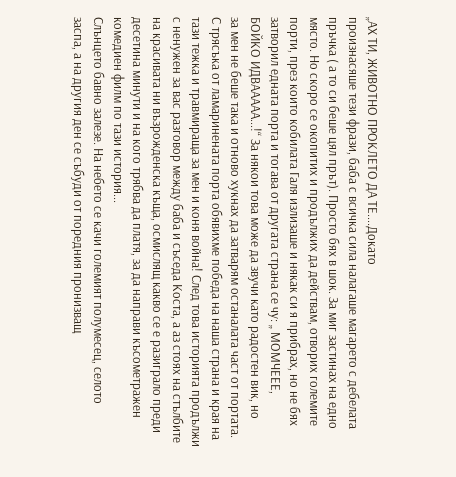„АХ ТИ, ЖИВОТНО ПРОКЛЕТО ДА ТЕ....Докато
произнасяше тези фрази, баба с всичка сила налагаше магарето с дебелата
пръчка ( а то си беше цял прът). Просто бях в шок. За миг застинах на едно
място. Но скоро се окопитих и продължих да действам, отворих големите
порти, през които кобилата Галя излизаше и някак си я прибрах, но не бях
затворил едната порта и тогава от другата страна се чу: „ МОМЧЕЕЕ,
БОЙКО ИДВААААА...!“ За някои това може да звучи като радостен вик, но
за мен не беше така и отново хукнах да затварям останалата част от портата.
С трясъка от ламаринената порта обявихме победа на наша страна и края на
тази тежка и травмираща за мен и коня война! След това историята продължи
с ненужен за вас разговор между баба и съседа Коста, а аз стоях на стълбите
на красивата ни възрожденска къща, осмислящ какво се е разиграло преди
десетина минути и на кого трябва да платя, за да направи късометражен
комедиен филм по тази история...
Слънцето бавно залезе. На небето се качи големият полумесец, селото
заспа, а на другия ден се събуди от поредния пронизващ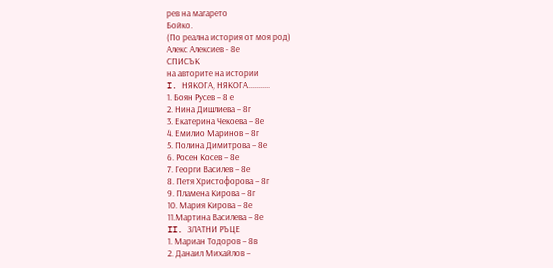рев на магарето
Бойко.
(По реална история от моя род)
Алекс Алексиев - 8е
СПИСЪК
на авторите на истории
I. НЯКОГА, НЯКОГА...........
1. Боян Русев – 8 е
2. Нина Дишлиева – 8г
3. Екатерина Чекоева – 8е
4. Емилио Маринов – 8г
5. Полина Димитрова – 8е
6. Росен Косев – 8е
7. Георги Василев – 8е
8. Петя Христофорова – 8г
9. Пламена Кирова – 8г
10. Мария Кирова – 8е
11.Мартина Василева – 8е
II. ЗЛАТНИ РЪЦЕ
1. Мариан Тодоров – 8в
2. Данаил Михайлов –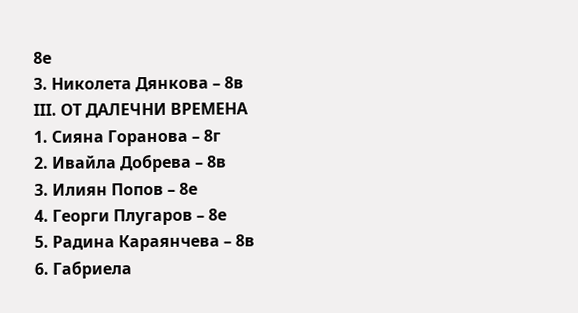8е
3. Николета Дянкова – 8в
III. ОТ ДАЛЕЧНИ ВРЕМЕНА
1. Сияна Горанова – 8г
2. Ивайла Добрева – 8в
3. Илиян Попов – 8е
4. Георги Плугаров – 8е
5. Радина Караянчева – 8в
6. Габриела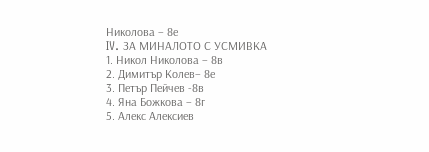Николова – 8е
IV. ЗА МИНАЛОТО С УСМИВКА
1. Никол Николова – 8в
2. Димитър Колев– 8е
3. Петър Пейчев -8в
4. Яна Божкова – 8г
5. Алекс Алексиев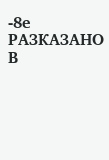-8е
РАЗКАЗАНО В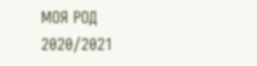МОЯ РОД
2020/2021